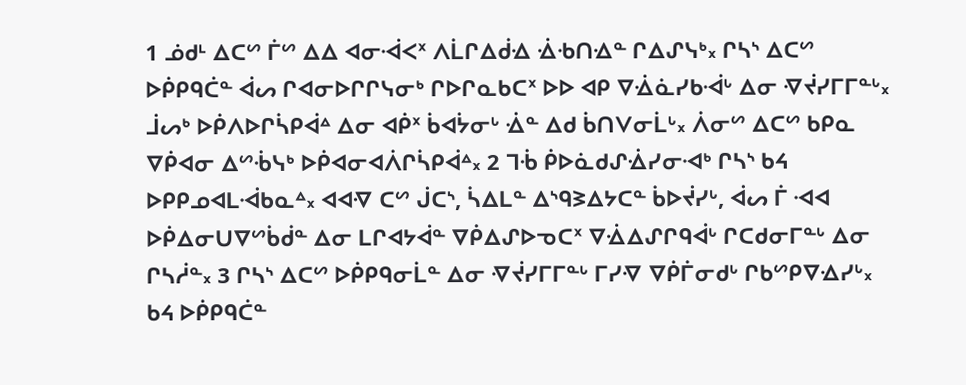1 ᓅᑯᒻ ᐃᑕᔥ ᒦᔥ ᐃᐃ ᐊᓂᐙᐸᕽ ᐱᒫᒋᐃᑰᐎ ᐐᑾᑎᐎᓐ ᒋᐃᔑᓭᒃ᙮ ᒋᓴᔅ ᐃᑕᔥ ᐅᑮᑭᑫᑖᓐ ᐋᔕ ᒋᐊᓂᐅᒋᒋᓭᓂᒃ ᒋᐅᒋᓇᑲᑕᕽ ᐅᐅ ᐊᑭ ᐁᐐᓈᓯᑲᐙᒡ ᐃᓂ ᐌᔫᓯᒥᒥᓐᒡ᙮ ᒨᔕᒃ ᐅᑮᐱᐅᒋᓵᑭᐋᐞ ᐃᓂ ᐊᑮᕽ ᑳᐊᔮᓂᒡ ᐐᓐ ᐃᑯ ᑳᑎᐯᓂᒫᒡ᙮ ᐲᓂᔥ ᐃᑕᔥ ᑲᑭᓇ ᐁᑮᐊᓂ ᐃᔥᒀᓭᒃ ᐅᑮᐊᓂᐊᐲᒋᓵᑭᐋᐞ᙮ 2 ᒣᒀ ᑮᐅᓈᑯᔑᐐᓯᓂᐗᒃ ᒋᓴᔅ ᑲᔦ ᐅᑭᑭᓄᐊᒪᐙᑲᓇᐞ᙮ ᐊᐊᐌ ᑕᔥ ᒎᑕᔅ, ᓵᐃᒪᓐ ᐃᔅᑫᕒᐃᔭᑕᓐ ᑳᐅᔫᓯᒡ, ᐋᔕ ᒦ ᐗᐊ ᐅᑮᐃᓂᑌᐁᔥᑳᑰᓐ ᐃᓂ ᒪᒋᐊᔭᐋᓐ ᐁᑮᐃᔑᐅᓀᑕᕽ ᐁᐐᐃᔑᒋᑫᐋᒡ ᒋᑕᑯᓂᒥᓐᒡ ᐃᓂ ᒋᓴᓲᓐ᙮ 3 ᒋᓴᔅ ᐃᑕᔥ ᐅᑮᑭᑫᓂᒫᓐ ᐃᓂ ᐌᔫᓯᒥᒥᓐᒡ ᒥᓯᐌ ᐁᑮᒦᓂᑯᒡ ᒋᑲᔥᑭᐁᐎᓯᒡ᙮ ᑲᔦ ᐅᑮᑭᑫᑖᓐ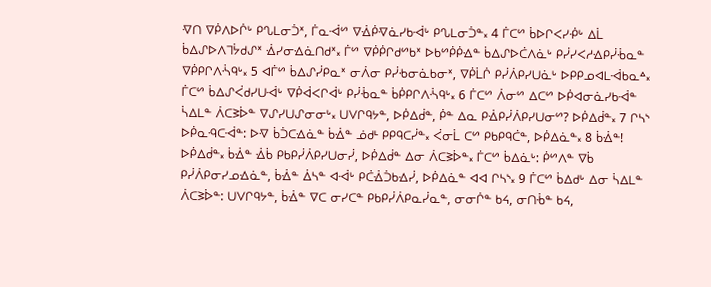ᐌᑎ ᐁᑮᐱᐅᒌᒡ ᑭᔐᒪᓂᑑᕽ, ᒦᓇᐙᔥ ᐁᐐᑮᐌᓈᓯᑲᐙᒡ ᑭᔐᒪᓂᑑᓐ᙮ 4 ᒦᑕᔥ ᑳᐅᒋᐸᓯᑸᒡ ᐃᒫ ᑳᐃᔑᐅᐱᒣᔮᑯᔑᕽ ᐐᓯᓂᐎᓈᑎᑯᕽ᙮ ᒦᔥ ᐁᑮᑮᒋᑯᔥᑲᕽ ᐅᑲᔥᑮᑮᐎᓐ ᑳᐃᔑᐅᑖᐱᓈᒡ ᑭᓰᓯᐸᓱᐎᑭᓰᒀᓇᓐ ᐁᑮᑭᒋᐱᔂᑫᒡ᙮ 5 ᐊᒦᔥ ᑳᐃᔑᓰᑭᓇᕽ ᓂᐲᓂ ᑭᓰᑾᓂᓈᑲᓂᕽ, ᐁᑮᒫᒌ ᑭᓰᐲᑭᓯᑌᓈᒡ ᐅᑭᑭᓄᐊᒪᐙᑲᓇᐞ᙮ ᒦᑕᔥ ᑳᐃᔑᐹᑯᓯᑌᐙᒡ ᐁᑮᐋᐸᒋᐋᒡ ᑭᓰᒀᓇᓐ ᑳᑮᑭᒋᐱᔂᑫᒡ᙮ 6 ᒦᑕᔥ ᐲᓂᔥ ᐃᑕᔥ ᐅᑮᐊᓂᓈᓯᑲᐙᓐ ᓵᐃᒪᓐ ᐲᑕᕒᐆᓐ ᐁᔑᓯᑌᔑᓂᓂᒡ᙮ ᑌᐯᒋᑫᔭᓐ, ᐅᑮᐃᑰᓐ, ᑮᓐ ᐃᓇ ᑭᐐᑭᓰᐲᑭᓯᑌᓂᔥ? ᐅᑮᐃᑰᓐ᙮ 7 ᒋᓴᔅ ᐅᑮᓇᑴᑕᐙᓐ: ᐅᐌ ᑳᑑᑕᐎᓈᓐ ᑳᐐᓐ ᓅᑯᒻ ᑭᑭᑫᑕᓰᓐ᙮ ᐹᓂᒫ ᑕᔥ ᑭᑲᑭᑫᑖᓐ, ᐅᑮᐃᓈᓐ᙮ 8 ᑳᐐᓐ! ᐅᑮᐃᑰᓐ᙮ ᑳᐐᓐ ᐐᑳ ᑭᑲᑭᓰᐲᑭᓯᑌᓂᓰ, ᐅᑮᐃᑰᓐ ᐃᓂ ᐲᑕᕒᐆᓐ᙮ ᒦᑕᔥ ᑳᐃᓈᒡ: ᑮᔥᐱᓐ ᐁᑳ ᑭᓰᐲᑭᓂᓯᓄᐎᓈᓐ, ᑳᐐᓐ ᐄᓴᓐ ᐊᐙᒡ ᑭᑖᐐᑑᑲᐎᓰ, ᐅᑮᐃᓈᓐ ᐊᐊ ᒋᓴᔅ᙮ 9 ᒦᑕᔥ ᑳᐃᑯᒡ ᐃᓂ ᓵᐃᒪᓐ ᐲᑕᕒᐆᓐ: ᑌᐯᒋᑫᔭᓐ, ᑳᐐᓐ ᐁᑕ ᓂᓯᑕᓐ ᑭᑲᑭᓰᐲᑭᓇᓰᓇᓐ, ᓂᓂᒌᓐ ᑲᔦ, ᓂᑎᒀᓐ ᑲᔦ,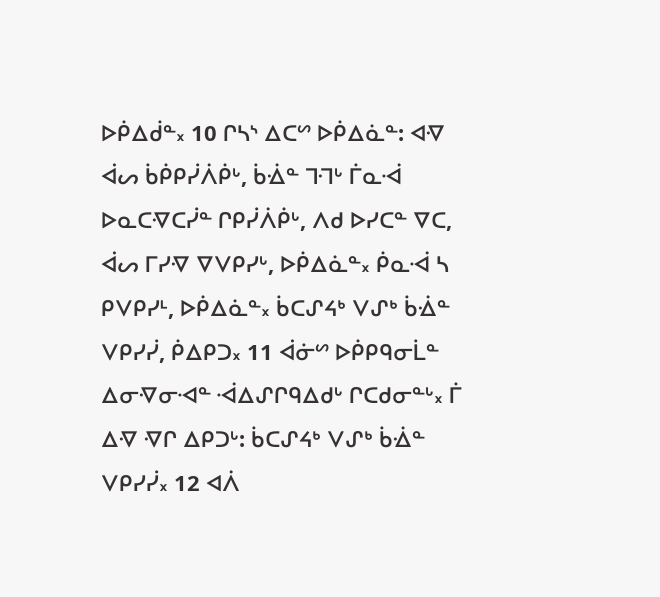ᐅᑮᐃᑰᓐ᙮ 10 ᒋᓴᔅ ᐃᑕᔥ ᐅᑮᐃᓈᓐ: ᐊᐌ ᐋᔕ ᑳᑮᑭᓰᐲᑮᒡ, ᑳᐐᓐ ᒣᒬᒡ ᒦᓇᐙ ᐅᓇᑕᐌᑕᓰᓐ ᒋᑭᓰᐲᑮᒡ, ᐱᑯ ᐅᓯᑕᓐ ᐁᑕ, ᐋᔕ ᒥᓯᐌ ᐁᐯᑭᓯᒡ, ᐅᑮᐃᓈᓐ᙮ ᑮᓇᐙ ᓴ ᑭᐯᑭᓯᒻ, ᐅᑮᐃᓈᓐ᙮ ᑳᑕᔑᔦᒃ ᐯᔑᒃ ᑳᐐᓐ ᐯᑭᓯᓰ, ᑮᐃᑭᑐ᙮ 11 ᐋᓃᔥ ᐅᑮᑭᑫᓂᒫᓐ ᐃᓂᐌᓂᐗᓐ ᐙᐃᔑᒋᑫᐃᑯᒡ ᒋᑕᑯᓂᓐᒡ᙮ ᒦ ᐃᐌ ᐌᒋ ᐃᑭᑐᒡ: ᑳᑕᔑᔦᒃ ᐯᔑᒃ ᑳᐐᓐ ᐯᑭᓯᓰ᙮ 12 ᐊᐲ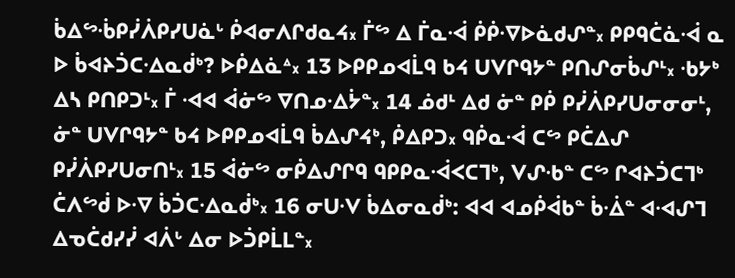ᑳᐃᔥᒀᑭᓰᐲᑭᓯᑌᓈᒡ ᑮᐊᓂᐱᒋᑯᓇᔦ᙮ ᒦᔥ ᐃ ᒦᓇᐙ ᑮᑮᐌᐅᓈᑯᔑᓐ᙮ ᑭᑭᑫᑖᓈᐙ ᓇ ᐅ ᑳᐊᔨᑑᑕᐎᓇᑰᒃ? ᐅᑮᐃᓈᐞ᙮ 13 ᐅᑭᑭᓄᐊᒫᑫ ᑲᔦ ᑌᐯᒋᑫᔭᓐ ᑭᑎᔑᓂᑳᔑᒻ᙮ ᑾᔭᒃ ᐃᓴ ᑭᑎᑭᑐᒻ᙮ ᒦ ᐗᐊ ᐋᓃᔥ ᐁᑎᓄᐎᔮᓐ᙮ 14 ᓅᑯᒻ ᐃᑯ ᓃᓐ ᑭᑮ ᑭᓰᐲᑭᓯᑌᓂᓂᓂᒻ, ᓃᓐ ᑌᐯᒋᑫᔭᓐ ᑲᔦ ᐅᑭᑭᓄᐊᒫᑫ ᑳᐃᔑᔦᒃ, ᑮᐃᑭᑐ᙮ ᑫᑮᓇᐙ ᑕᔥ ᑭᑖᐃᔑ ᑭᓰᐲᑭᓯᑌᓂᑎᒻ᙮ 15 ᐋᓃᔥ ᓂᑮᐃᔑᒋᑫ ᑫᑭᑭᓇᐙᐸᑕᒣᒃ, ᐯᔑᑾᓐ ᑕᔥ ᒋᐊᔨᑑᑕᒣᒃ ᑖᐱᔥᑰ ᐅᐌ ᑳᑑᑕᐎᓇᑰᒃ᙮ 16 ᓂᑌᐺ ᑳᐃᓂᓇᑰᒃ: ᐊᐊ ᐊᓄᑮᐋᑲᓐ ᑳᐐᓐ ᐊᐗᔑᒣ ᐃᓀᑖᑯᓯᓰ ᐊᐲᒡ ᐃᓂ ᐅᑑᑭᒫᒪᓐ᙮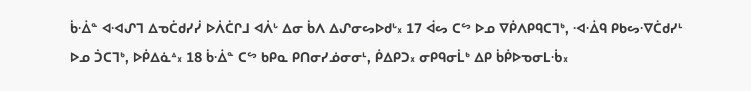ᑳᐐᓐ ᐊᐗᔑᒣ ᐃᓀᑖᑯᓯᓰ ᐅᐲᑖᒋᒧ ᐊᐲᒡ ᐃᓂ ᑳᐱ ᐃᔑᓂᔕᐅᑯᒡ᙮ 17 ᐋᔕ ᑕᔥ ᐅᓄ ᐁᑮᐱᑭᑫᑕᒣᒃ, ᐗᐐᑫ ᑭᑲᔕᐌᑖᑯᓯᒻ ᐅᓄ ᑑᑕᒣᒃ, ᐅᑮᐃᓈᐞ᙮ 18 ᑳᐐᓐ ᑕᔥ ᑲᑭᓇ ᑭᑎᓂᓯᓅᓂᓂᒻ, ᑮᐃᑭᑐ᙮ ᓂᑭᑫᓂᒫᒃ ᐃᑭ ᑳᑮᐅᓀᓂᒪᒀ᙮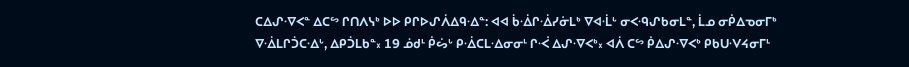ᑕᐃᔑᐌᐸᓐ ᐃᑕᔥ ᒋᑎᐱᓭᒃ ᐅᐅ ᑭᒋᐅᔑᐲᐃᑫᐎᓐ: ᐊᐊ ᑳᐐᒋᐐᓯᓃᒪᒃ ᐁᐊᒸᒡ ᓂᐸᑴᔑᑲᓂᒪᓐ, ᒫᓄ ᓂᑮᐃᓀᓂᒥᒃ ᐁᐐᒪᒋᑑᑕᐎᒡ, ᐃᑭᑑᒪᑲᓐ᙮ 19 ᓅᑯᒻ ᑮᔖᒡ ᑭᐐᑕᒪᐎᓂᓂᒻ ᒋᑆ ᐃᔑᐌᐸᒃ᙮ ᐊᐲ ᑕᔥ ᑮᐃᔑᐌᐸᒃ ᑭᑲᑌᐺᔦᓂᒥᒻ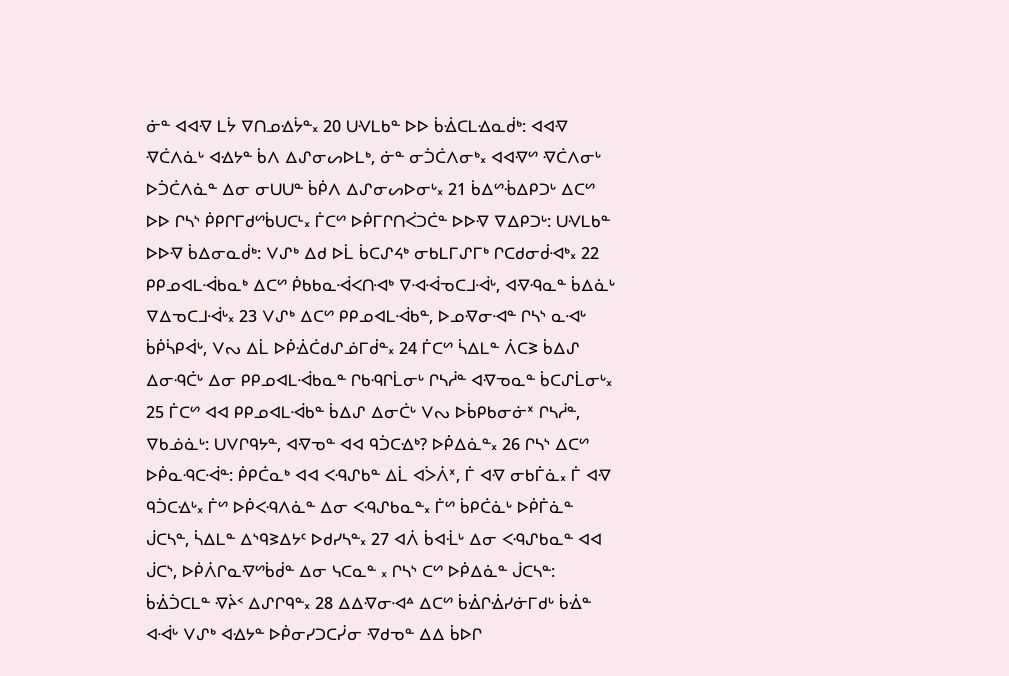ᓃᓐ ᐊᐊᐌ ᒪᔮ ᐁᑎᓄᐎᔮᓐ᙮ 20 ᑌᐺᒪᑲᓐ ᐅᐅ ᑳᐐᑕᒪᐎᓇᑰᒃ: ᐊᐊᐌ ᐌᑖᐱᓈᒡ ᐊᐎᔭᓐ ᑳᐱ ᐃᔑᓂᔕᐅᒪᒃ, ᓃᓐ ᓂᑑᑖᐱᓂᒃ᙮ ᐊᐊᐌᔥ ᐌᑖᐱᓂᒡ ᐅᑑᑖᐱᓈᓐ ᐃᓂ ᓂᑌᑌᓐ ᑳᑮᐱ ᐃᔑᓂᔕᐅᓂᒡ᙮ 21 ᑳᐃᔥᒀᐃᑭᑐᒡ ᐃᑕᔥ ᐅᐅ ᒋᓴᔅ ᑮᑭᒋᒥᑯᔥᑳᑌᑕᒻ᙮ ᒦᑕᔥ ᐅᑮᒥᒋᑎᐹᑐᑖᓐ ᐅᐅᐌ ᐁᐃᑭᑐᒡ: ᑌᐺᒪᑲᓐ ᐅᐅᐌ ᑳᐃᓂᓇᑰᒃ: ᐯᔑᒃ ᐃᑯ ᐅᒫ ᑳᑕᔑᔦᒃ ᓂᑲᒪᒥᔑᒥᒃ ᒋᑕᑯᓂᑰᐗᒃ᙮ 22 ᑭᑭᓄᐊᒪᐙᑲᓇᒃ ᐃᑕᔥ ᑮᑲᑲᓇᐙᐸᑎᐗᒃ ᐁᐗᐙᓀᑕᒧᐙᒡ, ᐊᐌᑴᓇᓐ ᑳᐃᓈᒡ ᐁᐃᓀᑕᒧᐙᒡ᙮ 23 ᐯᔑᒃ ᐃᑕᔥ ᑭᑭᓄᐊᒪᐙᑲᓐ, ᐅᓄᐌᓂᐗᓐ ᒋᓴᔅ ᓇᐗᒡ ᑳᑮᓵᑭᐋᒡ, ᐯᔓ ᐃᒫ ᐅᑮᐐᑖᑯᔑᓅᒥᑰᓐ᙮ 24 ᒦᑕᔥ ᓵᐃᒪᓐ ᐲᑕᕒ ᑳᐃᔑ ᐃᓂᑴᑖᒡ ᐃᓂ ᑭᑭᓄᐊᒪᐙᑲᓇᓐ ᒋᑲᑴᒋᒫᓂᒡ ᒋᓴᓲᓐ ᐊᐌᓀᓇᓐ ᑳᑕᔑᒫᓂᒡ᙮ 25 ᒦᑕᔥ ᐊᐊ ᑭᑭᓄᐊᒪᐙᑲᓐ ᑳᐃᔑ ᐃᓂᑖᒡ ᐯᔓ ᐅᑳᑭᑲᓂᓃᕽ ᒋᓴᓲᓐ, ᐁᑲᓅᓈᒡ: ᑌᐯᒋᑫᔭᓐ, ᐊᐌᓀᓐ ᐊᐊ ᑫᑑᑕᐎᒃ? ᐅᑮᐃᓈᓐ᙮ 26 ᒋᓴᔅ ᐃᑕᔥ ᐅᑮᓇᑴᑕᐙᓐ: ᑮᑭᑖᓇᒃ ᐊᐊ ᐸᑴᔑᑲᓐ ᐃᒫ ᐊᐴᐲᕽ, ᒦ ᐊᐌ ᓂᑲᒦᓈ᙮ ᒦ ᐊᐌ ᑫᑑᑕᐎᒡ᙮ ᒦᔥ ᐅᑮᐸᑴᐱᓈᓐ ᐃᓂ ᐸᑴᔑᑲᓇᓐ᙮ ᒦᔥ ᑳᑭᑖᓈᒡ ᐅᑮᒦᓈᓐ ᒎᑕᓴᓐ, ᓵᐃᒪᓐ ᐃᔅᑫᕒᐃᔭᑦ ᐅᑯᓯᓴᓐ᙮ 27 ᐊᐲ ᑳᐊᒸᒡ ᐃᓂ ᐸᑴᔑᑲᓇᓐ ᐊᐊ ᒎᑕᔅ, ᐅᑮᐲᒋᓇᐌᔥᑳᑰᓐ ᐃᓂ ᓭᑕᓇᓐ ᙮ ᒋᓴᔅ ᑕᔥ ᐅᑮᐃᓈᓐ ᒎᑕᓴᓐ: ᑳᐐᑑᑕᒪᓐ ᐌᔩᑉ ᐃᔑᒋᑫᓐ᙮ 28 ᐃᐃᐌᓂᐗᐞ ᐃᑕᔥ ᑳᐐᒋᐐᓯᓃᒥᑯᒡ ᑳᐐᓐ ᐊᐙᒡ ᐯᔑᒃ ᐊᐎᔭᓐ ᐅᑮᓂᓯᑐᑕᓰᓂ ᐌᑯᓀᓐ ᐃᐃ ᑳᐅᒋ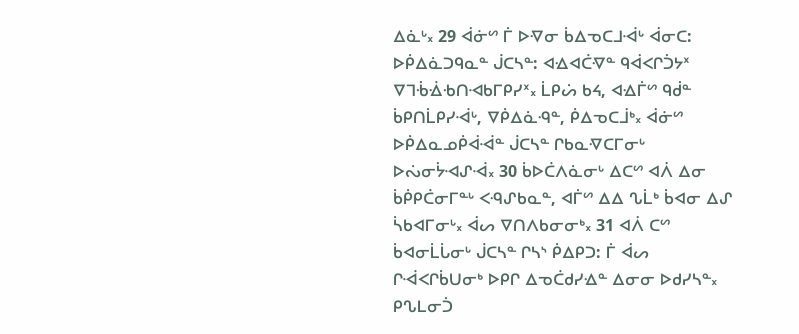ᐃᓈᒡ᙮ 29 ᐋᓃᔥ ᒦ ᐅᐌᓂ ᑳᐃᓀᑕᒧᐙᒡ ᐋᓂᑕ: ᐅᑮᐃᓈᑐᑫᓇᓐ ᒎᑕᓴᓐ: ᐊᐎᐊᑖᐌᓐ ᑫᐋᐸᒋᑑᔭᕽ ᐁᒣᒀᐐᑾᑎᐗᑲᒥᑭᓯᕽ᙮ ᒫᑭᔖ ᑲᔦ, ᐊᐎᒦᔥ ᑫᑰᓐ ᑳᑭᑎᒫᑭᓯᐙᒡ, ᐁᑮᐃᓈᑴᓐ, ᑮᐃᓀᑕᒨᒃ᙮ ᐋᓃᔥ ᐅᑮᐃᓇᓄᑮᐋᐙᓐ ᒎᑕᓴᓐ ᒋᑲᓇᐌᑕᒥᓂᒡ ᐅᔔᓂᔮᐗᔑᐙ᙮ 30 ᑳᐅᑖᐱᓈᓂᒡ ᐃᑕᔥ ᐊᐲ ᐃᓂ ᑳᑮᑭᑖᓂᒥᓐᒡ ᐸᑴᔑᑲᓇᓐ, ᐊᒦᔥ ᐃᐃ ᔐᒫᒃ ᑳᐊᓂ ᐃᔑ ᓵᑲᐊᒥᓂᒡ᙮ ᐋᔕ ᐁᑎᐱᑲᓂᓂᒃ᙮ 31 ᐊᐲ ᑕᔥ ᑳᐊᓂᒫᒑᓂᒡ ᒎᑕᓴᓐ ᒋᓴᔅ ᑮᐃᑭᑐ: ᒦ ᐋᔕ ᒋᐙᐸᒋᑳᑌᓂᒃ ᐅᑭᒋ ᐃᓀᑖᑯᓯᐎᓐ ᐃᓂᓂ ᐅᑯᓯᓴᓐ᙮ ᑭᔐᒪᓂᑑ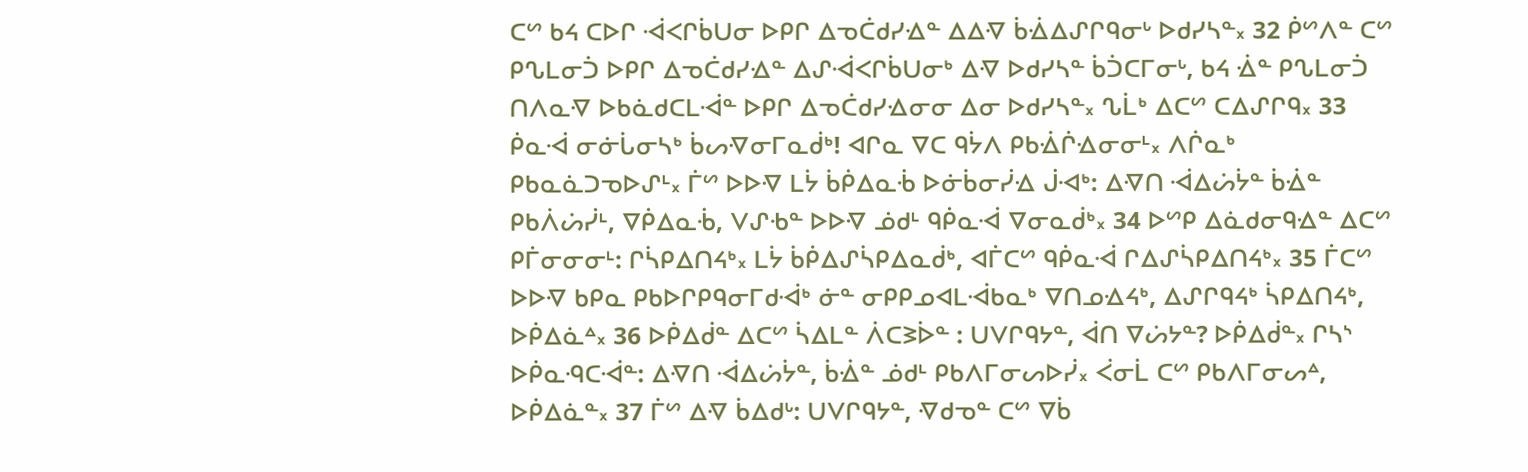ᑕᔥ ᑲᔦ ᑕᐅᒋ ᐙᐸᒋᑳᑌᓂ ᐅᑭᒋ ᐃᓀᑖᑯᓯᐎᓐ ᐃᐃᐌ ᑳᐐᐃᔑᒋᑫᓂᒡ ᐅᑯᓯᓴᓐ᙮ 32 ᑮᔥᐱᓐ ᑕᔥ ᑭᔐᒪᓂᑑ ᐅᑭᒋ ᐃᓀᑖᑯᓯᐎᓐ ᐃᔑᐙᐸᒋᑳᑌᓂᒃ ᐃᐌ ᐅᑯᓯᓴᓐ ᑳᑑᑕᒥᓂᒡ, ᑲᔦ ᐐᓐ ᑭᔐᒪᓂᑑ ᑎᐱᓇᐌ ᐅᑲᓈᑯᑕᒪᐙᓐ ᐅᑭᒋ ᐃᓀᑖᑯᓯᐎᓂᓂ ᐃᓂ ᐅᑯᓯᓴᓐ᙮ ᔐᒫᒃ ᐃᑕᔥ ᑕᐃᔑᒋᑫ᙮ 33 ᑮᓇᐙ ᓂᓃᒑᓂᓴᒃ ᑳᔕᐌᓂᒥᓇᑰᒃ! ᐊᒋᓇ ᐁᑕ ᑫᔮᐱ ᑭᑲᐐᒌᐎᓂᓂᒻ᙮ ᐱᒌᓇᒃ ᑭᑲᓇᓈᑐᓀᐅᔑᒻ᙮ ᒦᔥ ᐅᐅᐌ ᒪᔮ ᑳᑮᐃᓇᒀ ᐅᓃᑳᓂᓰᐎ ᒎᐗᒃ: ᐃᐌᑎ ᐙᐃᔖᔮᓐ ᑳᐐᓐ ᑭᑲᐲᔖᓰᒻ, ᐁᑮᐃᓇᒀ, ᐯᔑᑾᓐ ᐅᐅᐌ ᓅᑯᒻ ᑫᑮᓇᐙ ᐁᓂᓇᑰᒃ᙮ 34 ᐅᔥᑭ ᐃᓈᑯᓂᑫᐎᓐ ᐃᑕᔥ ᑭᒦᓂᓂᓂᒻ: ᒋᓵᑭᐃᑎᔦᒃ᙮ ᒪᔮ ᑳᑮᐃᔑᓵᑭᐃᓇᑰᒃ, ᐊᒦᑕᔥ ᑫᑮᓇᐙ ᒋᐃᔑᓵᑭᐃᑎᔦᒃ᙮ 35 ᒦᑕᔥ ᐅᐅᐌ ᑲᑭᓇ ᑭᑲᐅᒋᑭᑫᓂᒥᑯᐙᒃ ᓃᓐ ᓂᑭᑭᓄᐊᒪᐙᑲᓇᒃ ᐁᑎᓄᐎᔦᒃ, ᐃᔑᒋᑫᔦᒃ ᓵᑭᐃᑎᔦᒃ, ᐅᑮᐃᓈᐞ᙮ 36 ᐅᑮᐃᑰᓐ ᐃᑕᔥ ᓵᐃᒪᓐ ᐲᑕᕒᐆᓐ : ᑌᐯᒋᑫᔭᓐ, ᐋᑎ ᐁᔖᔭᓐ? ᐅᑮᐃᑰᓐ᙮ ᒋᓴᔅ ᐅᑮᓇᑴᑕᐙᓐ: ᐃᐌᑎ ᐙᐃᔖᔮᓐ, ᑳᐐᓐ ᓅᑯᒻ ᑭᑲᐱᒥᓂᔕᐅᓰ᙮ ᐹᓂᒫ ᑕᔥ ᑭᑲᐱᒥᓂᔕᐞ, ᐅᑮᐃᓈᓐ᙮ 37 ᒦᔥ ᐃᐌ ᑳᐃᑯᒡ: ᑌᐯᒋᑫᔭᓐ, ᐌᑯᓀᓐ ᑕᔥ ᐁᑳ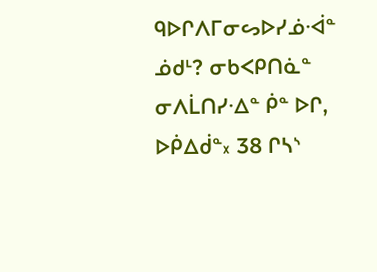ᑫᐅᒋᐱᒥᓂᔕᐅᓯᓅᐙᓐ ᓅᑯᒻ? ᓂᑲᐸᑭᑎᓈᓐ ᓂᐱᒫᑎᓯᐎᓐ ᑮᓐ ᐅᒋ, ᐅᑮᐃᑰᓐ᙮ 38 ᒋᓴᔅ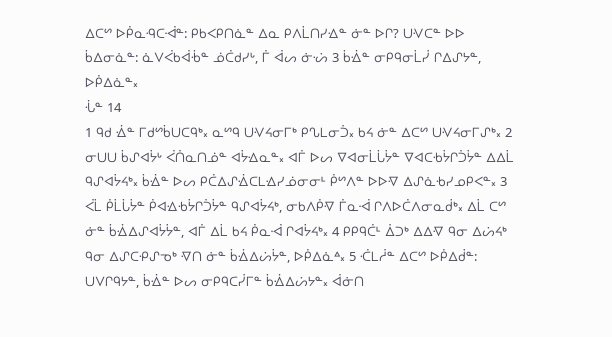ᐃᑕᔥ ᐅᑮᓇᑴᑕᐙᓐ: ᑭᑲᐸᑭᑎᓈᓐ ᐃᓇ ᑭᐱᒫᑎᓯᐎᓐ ᓃᓐ ᐅᒋ? ᑌᐺᑕᓐ ᐅᐅ ᑳᐃᓂᓈᓐ: ᓈᐯᐹᑲᐋᒀᓐ ᓅᑖᑯᓯᒡ, ᒦ ᐋᔕ ᓃᔣ 3 ᑳᐐᓐ ᓂᑭᑫᓂᒫᓰ ᒋᐃᔑᔭᓐ, ᐅᑮᐃᓈᓐ᙮
ᒞᓐ 14
1 ᑫᑯ ᐐᓐ ᒥᑯᔥᑳᑌᑕᑫᒃ᙮ ᓇᔥᑫ ᑌᐺᔦᓂᒥᒃ ᑭᔐᒪᓂᑑ᙮ ᑲᔦ ᓃᓐ ᐃᑕᔥ ᑌᐺᔦᓂᒥᔑᒃ᙮ 2 ᓂᑌᑌ ᑳᔑᐊᔮᒡ ᐹᑏᓇᑎᓅᓐ ᐊᔮᐎᓇᓐ᙮ ᐊᒦ ᐅᔕ ᐁᐊᓂᒫᒑᔮᓐ ᐁᐊᑕᑾᔮᒋᑑᔮᓐ ᐃᐃᒫ ᑫᔑᐊᔮᔦᒃ᙮ ᑳᐐᓐ ᐅᔕ ᑭᑖᐃᔑᐐᑕᒪᐎᓯᓅᓂᓂᒻ ᑮᔥᐱᓐ ᐅᐅᐌ ᐃᔑᓈᑾᓯᓄᑭᐸᓐ᙮ 3 ᐹᒫ ᑮᒫᒑᔮᓐ ᑮᐊᐎᑾᔮᒋᑑᔮᓐ ᑫᔑᐊᔮᔦᒃ, ᓂᑲᐱᑮᐌ ᒦᓇᐙ ᒋᐱᐅᑖᐱᓂᓇᑰᒃ᙮ ᐃᒫ ᑕᔥ ᓃᓐ ᑳᐐᐃᔑᐊᔮᔮᓐ, ᐊᒦ ᐃᒫ ᑲᔦ ᑮᓇᐙ ᒋᐊᔮᔦᒃ᙮ 4 ᑭᑭᑫᑖᒻ ᐄᑐᒃ ᐃᐃᐌ ᑫᓂ ᐃᔖᔦᒃ ᑫᓂ ᐃᔑᑕᑶᔑᓀᒃ ᐌᑎ ᓃᓐ ᑳᐐᐃᔖᔮᓐ, ᐅᑮᐃᓈᐞ᙮ 5 ᑣᒪᓲᓐ ᐃᑕᔥ ᐅᑮᐃᑰᓐ: ᑌᐯᒋᑫᔭᓐ, ᑳᐐᓐ ᐅᔕ ᓂᑭᑫᑕᓰᒥᓐ ᑳᐐᐃᔖᔭᓐ᙮ ᐋᓃᑎ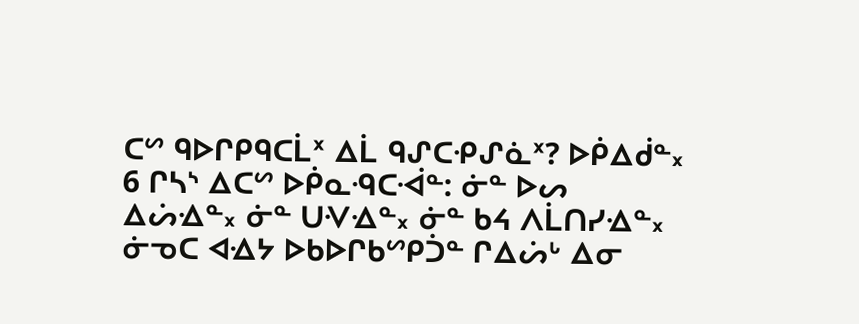ᑕᔥ ᑫᐅᒋᑭᑫᑕᒫᕽ ᐃᒫ ᑫᔑᑕᑶᔑᓈᕽ? ᐅᑮᐃᑰᓐ᙮ 6 ᒋᓴᔅ ᐃᑕᔥ ᐅᑮᓇᑴᑕᐙᓐ: ᓃᓐ ᐅᔕ ᐃᔖᐎᓐ᙮ ᓃᓐ ᑌᐺᐎᓐ᙮ ᓃᓐ ᑲᔦ ᐱᒫᑎᓯᐎᓐ᙮ ᓃᓀᑕ ᐊᐎᔭ ᐅᑲᐅᒋᑲᔥᑭᑑᓐ ᒋᐃᔖᒡ ᐃᓂ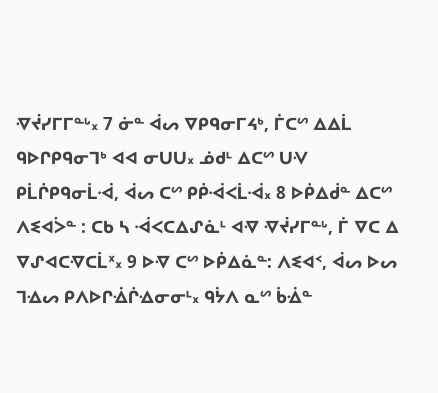ᐌᔫᓯᒥᒥᓐᒡ᙮ 7 ᓃᓐ ᐋᔕ ᐁᑭᑫᓂᒥᔦᒃ, ᒦᑕᔥ ᐃᐃᒫ ᑫᐅᒋᑭᑫᓂᒣᒃ ᐊᐊ ᓂᑌᑌ᙮ ᓅᑯᒻ ᐃᑕᔥ ᑌᐺ ᑭᒫᒌᑭᑫᓂᒫᐙ, ᐋᔕ ᑕᔥ ᑭᑮᐙᐸᒫᐙ᙮ 8 ᐅᑮᐃᑰᓐ ᐃᑕᔥ ᐱᓬᐊᐴᓐ : ᑕᑲ ᓴ ᐙᐸᑕᐃᔑᓈᒻ ᐊᐌ ᐌᔫᓯᒥᓐᒡ, ᒦ ᐁᑕ ᐃ ᐁᔑᐊᑕᐌᑕᒫᕽ᙮ 9 ᐅᐌ ᑕᔥ ᐅᑮᐃᓈᓐ: ᐱᓬᐊᑉ, ᐋᔕ ᐅᔕ ᒣᐎᔕ ᑭᐱᐅᒋᐐᒌᐎᓂᓂᒻ᙮ ᑫᔮᐱ ᓇᔥ ᑳᐐᓐ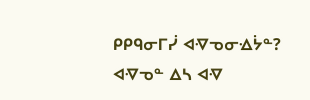ᑭᑭᑫᓂᒥᓰ ᐊᐌᓀᓂᐎᔮᓐ? ᐊᐌᓀᓐ ᐃᓴ ᐊᐌ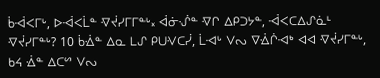ᑳᐙᐸᒥᒡ, ᐅᐙᐸᒫᓐ ᐌᔫᓯᒥᒥᓐᒡ᙮ ᐋᓃᔛᓐ ᐌᒋ ᐃᑭᑐᔭᓐ, ᐙᐸᑕᐃᔑᓈᒻ ᐌᔫᓯᒥᓐᒡ? 10 ᑳᐐᓐ ᐃᓇ ᒪᔑ ᑭᑌᐺᑕᓰ, ᒫᐗᒡ ᐯᔓ ᐁᐐᒌᐗᒃ ᐊᐊ ᐌᔫᓯᒥᓐᒡ, ᑲᔦ ᐐᓐ ᐃᑕᔥ ᐯᔓ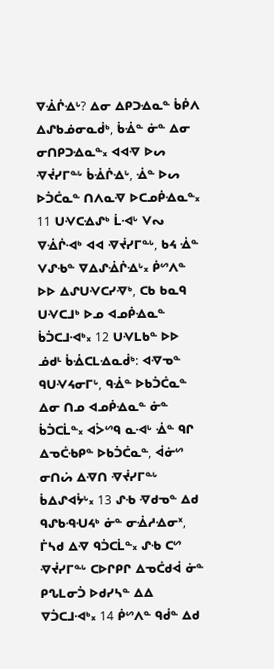ᐁᐐᒌᐎᒡ? ᐃᓂ ᐃᑭᑐᐎᓇᓐ ᑳᑮᐱ ᐃᔑᑲᓅᓂᓇᑰᒃ, ᑳᐐᓐ ᓃᓐ ᐃᓂ ᓂᑎᑭᑐᐎᓇᓐ᙮ ᐊᐊᐌ ᐅᔕ ᐌᔫᓯᒥᓐᒡ ᑳᐐᒌᐎᒡ, ᐐᓐ ᐅᔕ ᐅᑑᑖᓇᓐ ᑎᐱᓇᐌ ᐅᑕᓄᑮᐎᓇᓐ᙮ 11 ᑌᐺᑕᐎᔑᒃ ᒫᐗᒡ ᐯᔓ ᐁᐐᒌᐗᒃ ᐊᐊ ᐌᔫᓯᒥᓐᒡ, ᑲᔦ ᐐᓐ ᐯᔑᑾᓐ ᐁᐃᔑᐐᒌᐎᒡ᙮ ᑮᔥᐱᓐ ᐅᐅ ᐃᔑᑌᐺᑕᓯᐌᒃ, ᑕᑲ ᑲᓇᑫ ᑌᐺᑕᒧᒃ ᐅᓄ ᐊᓄᑮᐎᓇᓐ ᑳᑑᑕᒧᐗᒃ᙮ 12 ᑌᐺᒪᑲᓐ ᐅᐅ ᓅᑯᒻ ᑳᐐᑕᒪᐎᓇᑰᒃ: ᐊᐌᓀᓐ ᑫᑌᐺᔦᓂᒥᒡ, ᑫᐐᓐ ᐅᑲᑑᑖᓇᓐ ᐃᓂ ᑎᓄ ᐊᓄᑮᐎᓇᓐ ᓃᓐ ᑳᑑᑕᒫᓐ᙮ ᐊᐴᔥᑫ ᓇᐗᒡ ᐐᓐ ᑫᒋ ᐃᓀᑖᑾᑭᓐ ᐅᑲᑑᑖᓇᓐ, ᐋᓃᔥ ᓂᑎᔖ ᐃᐌᑎ ᐌᔫᓯᒥᓐᒡ ᑳᐃᔑᐊᔮᒡ᙮ 13 ᔑᑾ ᐌᑯᓀᓐ ᐃᑯ ᑫᔑᑲᑴᑗᔦᒃ ᓃᓐ ᓂᐐᓱᐎᓂᕽ, ᒦᓴᑯ ᐃᐌ ᑫᑑᑕᒫᓐ᙮ ᔑᑾ ᑕᔥ ᐌᔫᓯᒥᓐᒡ ᑕᐅᒋᑭᒋ ᐃᓀᑖᑯᐋ ᓃᓐ ᑭᔐᒪᓂᑑ ᐅᑯᓯᓴᓐ ᐃᐃ ᐁᑑᑕᒧᐗᒃ᙮ 14 ᑮᔥᐱᓐ ᑫᑰᓐ ᐃᑯ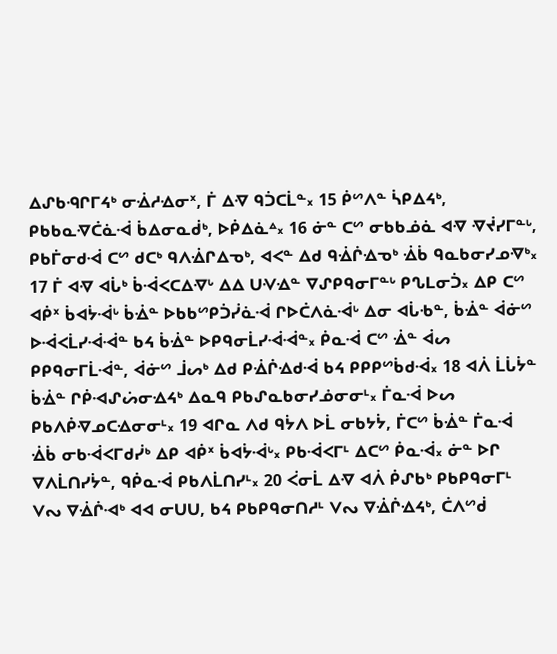ᐃᔑᑲᑴᒋᒥᔦᒃ ᓂᐐᓱᐎᓂᕽ, ᒦ ᐃᐌ ᑫᑑᑕᒫᓐ᙮ 15 ᑮᔥᐱᓐ ᓵᑭᐃᔦᒃ, ᑭᑲᑲᓇᐌᑖᓈᐙ ᑳᐃᓂᓇᑰᒃ, ᐅᑮᐃᓈᐞ᙮ 16 ᓃᓐ ᑕᔥ ᓂᑲᑲᓅᓈ ᐊᐌ ᐌᔫᓯᒥᓐᒡ, ᑭᑲᒦᓂᑯᐙ ᑕᔥ ᑯᑕᒃ ᑫᐱᐐᒋᐃᓀᒃ, ᐊᐸᓐ ᐃᑯ ᑫᐐᒌᐎᓀᒃ ᐐᑳ ᑫᓇᑲᓂᓯᓄᐌᒃ᙮ 17 ᒦ ᐊᐌ ᐊᒑᒃ ᑳᐙᐸᑕᐃᐌᒡ ᐃᐃ ᑌᐺᐎᓐ ᐁᔑᑭᑫᓂᒥᓐᒡ ᑭᔐᒪᓂᑑ᙮ ᐃᑭ ᑕᔥ ᐊᑮᕽ ᑳᐊᔮᐙᒡ ᑳᐐᓐ ᐅᑲᑲᔥᑭᑑᓰᓈᐙ ᒋᐅᑖᐱᓈᐙᒡ ᐃᓂ ᐊᒑᑾᓐ, ᑳᐐᓐ ᐋᓃᔥ ᐅᐙᐸᒫᓯᐙᐙᓐ ᑲᔦ ᑳᐐᓐ ᐅᑭᑫᓂᒫᓯᐙᐙᓐ᙮ ᑮᓇᐙ ᑕᔥ ᐐᓐ ᐋᔕ ᑭᑭᑫᓂᒥᒫᐙᓐ, ᐋᓃᔥ ᒨᔕᒃ ᐃᑯ ᑭᐐᒌᐎᑯᐙ ᑲᔦ ᑭᑭᑭᔥᑳᑯᐙ᙮ 18 ᐊᐲ ᒫᒑᔮᓐ ᑳᐐᓐ ᒋᑮᐗᔑᔖᓂᐎᔦᒃ ᐃᓇᑫ ᑭᑲᔑᓇᑲᓂᓯᓅᓂᓂᒻ᙮ ᒦᓇᐙ ᐅᔕ ᑭᑲᐱᑮᐌᓄᑕᐎᓂᓂᒻ᙮ 19 ᐊᒋᓇ ᐱᑯ ᑫᔮᐱ ᐅᒫ ᓂᑲᔭᔮ, ᒦᑕᔥ ᑳᐐᓐ ᒦᓇᐙ ᐐᑳ ᓂᑲᐙᐸᒥᑯᓰᒃ ᐃᑭ ᐊᑮᕽ ᑳᐊᔮᐙᒡ᙮ ᑭᑲᐙᐸᒥᒻ ᐃᑕᔥ ᑮᓇᐙ᙮ ᓃᓐ ᐅᒋ ᐁᐱᒫᑎᓯᔮᓐ, ᑫᑮᓇᐙ ᑭᑲᐱᒫᑎᓯᒻ᙮ 20 ᐹᓂᒫ ᐃᐌ ᐊᐲ ᑮᔑᑲᒃ ᑭᑲᑭᑫᓂᒥᒻ ᐯᔓ ᐁᐐᒌᐗᒃ ᐊᐊ ᓂᑌᑌ, ᑲᔦ ᑭᑲᑭᑫᓂᑎᓱᒻ ᐯᔓ ᐁᐐᒌᐎᔦᒃ, ᑖᐱᔥᑰ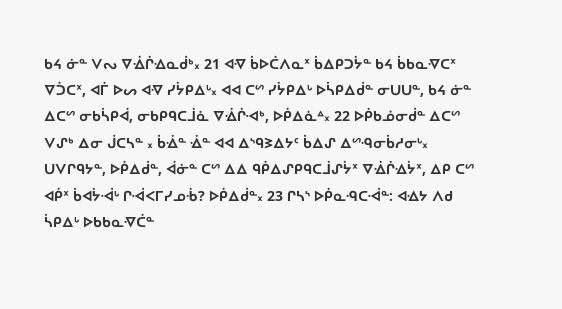ᑲᔦ ᓃᓐ ᐯᔓ ᐁᐐᒌᐎᓇᑰᒃ᙮ 21 ᐊᐌ ᑳᐅᑖᐱᓇᕽ ᑳᐃᑭᑐᔮᓐ ᑲᔦ ᑳᑲᓇᐌᑕᕽ ᐁᑑᑕᕽ, ᐊᒦ ᐅᔕ ᐊᐌ ᓯᔮᑭᐃᒡ᙮ ᐊᐊ ᑕᔥ ᓯᔮᑭᐃᒡ ᐅᓵᑭᐃᑰᓐ ᓂᑌᑌᓐ, ᑲᔦ ᓃᓐ ᐃᑕᔥ ᓂᑲᓵᑭᐋ, ᓂᑲᑭᑫᑕᒨᓈ ᐁᐐᒌᐗᒃ, ᐅᑮᐃᓈᐞ᙮ 22 ᐅᑮᑲᓅᓂᑰᓐ ᐃᑕᔥ ᐯᔑᒃ ᐃᓂ ᒎᑕᓴᓐ ᙮ ᑳᐐᓐ ᐐᓐ ᐊᐊ ᐃᔅᑫᕒᐃᔭᑦ ᑳᐃᔑ ᐃᔥᑴᓂᑳᓱᓂᒡ᙮ ᑌᐯᒋᑫᔭᓐ, ᐅᑮᐃᑰᓐ, ᐋᓃᓐ ᑕᔥ ᐃᐃ ᑫᑮᐃᔑᑭᑫᑕᒨᔑᔮᕽ ᐁᐐᒌᐎᔮᕽ, ᐃᑭ ᑕᔥ ᐊᑮᕽ ᑳᐊᔮᐙᒡ ᒋᐙᐸᒥᓯᓄᒀ? ᐅᑮᐃᑰᓐ᙮ 23 ᒋᓴᔅ ᐅᑮᓇᑴᑕᐙᓐ: ᐊᐎᔭ ᐱᑯ ᓵᑭᐃᒡ ᐅᑲᑲᓇᐌᑖᓐ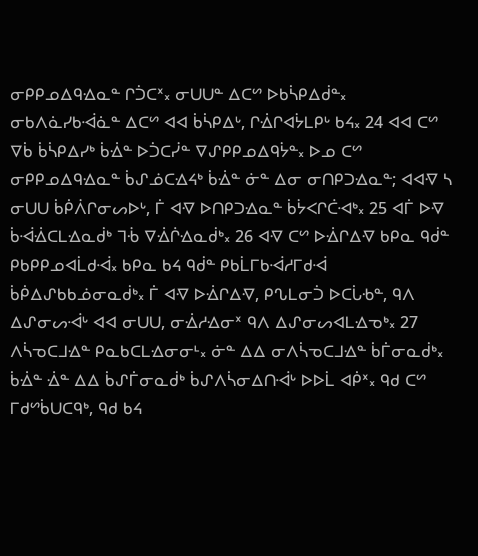ᓂᑭᑭᓄᐃᑫᐎᓇᓐ ᒋᑑᑕᕽ᙮ ᓂᑌᑌᓐ ᐃᑕᔥ ᐅᑲᓵᑭᐃᑰᓐ᙮ ᓂᑲᐱᓈᓯᑲᐙᓈᓐ ᐃᑕᔥ ᐊᐊ ᑳᓵᑭᐃᒡ, ᒋᐐᒋᐊᔮᒪᑭᒡ ᑲᔦ᙮ 24 ᐊᐊ ᑕᔥ ᐁᑳ ᑳᓵᑭᐃᓯᒃ ᑳᐐᓐ ᐅᑑᑕᓰᓐ ᐁᔑᑭᑭᓄᐃᑫᔮᓐ᙮ ᐅᓄ ᑕᔥ ᓂᑭᑭᓄᐃᑫᐎᓇᓐ ᑳᔑᓅᑕᐎᔦᒃ ᑳᐐᓐ ᓃᓐ ᐃᓂ ᓂᑎᑭᑐᐎᓇᓐ; ᐊᐊᐌ ᓴ ᓂᑌᑌ ᑳᑮᐲᒋᓂᔕᐅᒡ, ᒦ ᐊᐌ ᐅᑎᑭᑐᐎᓇᓐ ᑳᔮᐸᒋᑖᐗᒃ᙮ 25 ᐊᒦ ᐅᐌ ᑳᐙᐐᑕᒪᐎᓇᑰᒃ ᒣᒀ ᐁᐐᒌᐎᓇᑰᒃ᙮ 26 ᐊᐌ ᑕᔥ ᐅᐐᒋᐃᐌ ᑲᑭᓇ ᑫᑰᓐ ᑭᑲᑭᑭᓄᐊᒫᑯᐙ᙮ ᑲᑭᓇ ᑲᔦ ᑫᑰᓐ ᑭᑲᒫᒥᑲᐙᓱᒥᑯᐙ ᑳᑮᐃᔑᑲᑲᓅᓂᓇᑰᒃ᙮ ᒦ ᐊᐌ ᐅᐐᒋᐃᐌ, ᑭᔐᒪᓂᑑ ᐅᑕᒑᑾᓐ, ᑫᐱ ᐃᔑᓂᔕᐙᒡ ᐊᐊ ᓂᑌᑌ, ᓂᐐᓱᐎᓂᕽ ᑫᐱ ᐃᔑᓂᔕᐊᒪᐎᓀᒃ᙮ 27 ᐱᓵᓀᑕᒧᐎᓐ ᑭᓇᑲᑕᒪᐎᓂᓂᒻ᙮ ᓃᓐ ᐃᐃ ᓂᐱᓵᓀᑕᒧᐎᓐ ᑳᒦᓂᓇᑰᒃ᙮ ᑳᐐᓐ ᐐᓐ ᐃᐃ ᑳᔑᒦᓂᓇᑰᒃ ᑳᔑᐱᓵᓂᐃᑎᐙᒡ ᐅᐅᒫ ᐊᑮᕽ᙮ ᑫᑯ ᑕᔥ ᒥᑯᔥᑳᑌᑕᑫᒃ, ᑫᑯ ᑲᔦ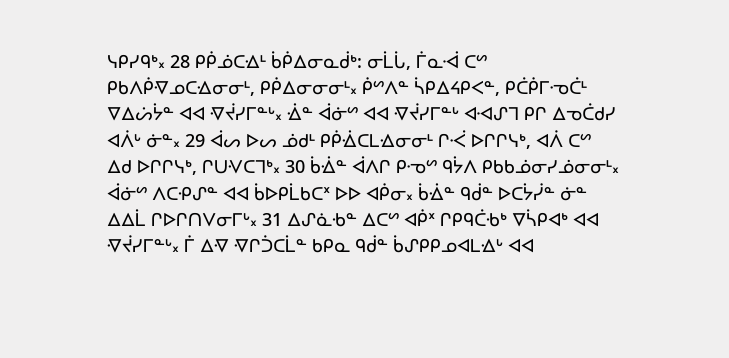ᓭᑭᓯᑫᒃ᙮ 28 ᑭᑮᓅᑕᐎᒻ ᑳᑮᐃᓂᓇᑰᒃ: ᓂᒫᒑ, ᒦᓇᐙ ᑕᔥ ᑭᑲᐱᑮᐌᓄᑕᐎᓂᓂᒻ, ᑭᑮᐃᓂᓂᓂᒻ᙮ ᑮᔥᐱᓐ ᓵᑭᐃᔦᑭᐸᓐ, ᑭᑖᑮᒥᓉᑖᒻ ᐁᐃᔖᔮᓐ ᐊᐊ ᐌᔫᓯᒥᓐᒡ᙮ ᐐᓐ ᐋᓃᔥ ᐊᐊ ᐌᔫᓯᒥᓐᒡ ᐊᐗᔑᒣ ᑭᒋ ᐃᓀᑖᑯᓯ ᐊᐲᒡ ᓃᓐ᙮ 29 ᐋᔕ ᐅᔕ ᓅᑯᒻ ᑭᑮᐐᑕᒪᐎᓂᓂᒻ ᒋᑆ ᐅᒋᒋᓭᒃ, ᐊᐲ ᑕᔥ ᐃᑯ ᐅᒋᒋᓭᒃ, ᒋᑌᐺᑕᒣᒃ᙮ 30 ᑳᐐᓐ ᐋᐱᒋ ᑭᓉᔥ ᑫᔮᐱ ᑭᑲᑲᓅᓂᓯᓅᓂᓂᒻ᙮ ᐋᓃᔥ ᐱᑕᑶᔑᓐ ᐊᐊ ᑳᐅᑭᒫᑲᑕᕽ ᐅᐅ ᐊᑮᓂ᙮ ᑳᐐᓐ ᑫᑰᓐ ᐅᑕᔮᓰᓐ ᓃᓐ ᐃᐃᒫ ᒋᐅᒋᑎᐯᓂᒥᒡ᙮ 31 ᐃᔑᓈᑾᓐ ᐃᑕᔥ ᐊᑮᕽ ᒋᑭᑫᑖᑾᒃ ᐁᓵᑭᐊᒃ ᐊᐊ ᐌᔫᓯᒥᓐᒡ᙮ ᒦ ᐃᐌ ᐌᒋᑑᑕᒫᓐ ᑲᑭᓇ ᑫᑰᓐ ᑳᔑᑭᑭᓄᐊᒪᐎᒡ ᐊᐊ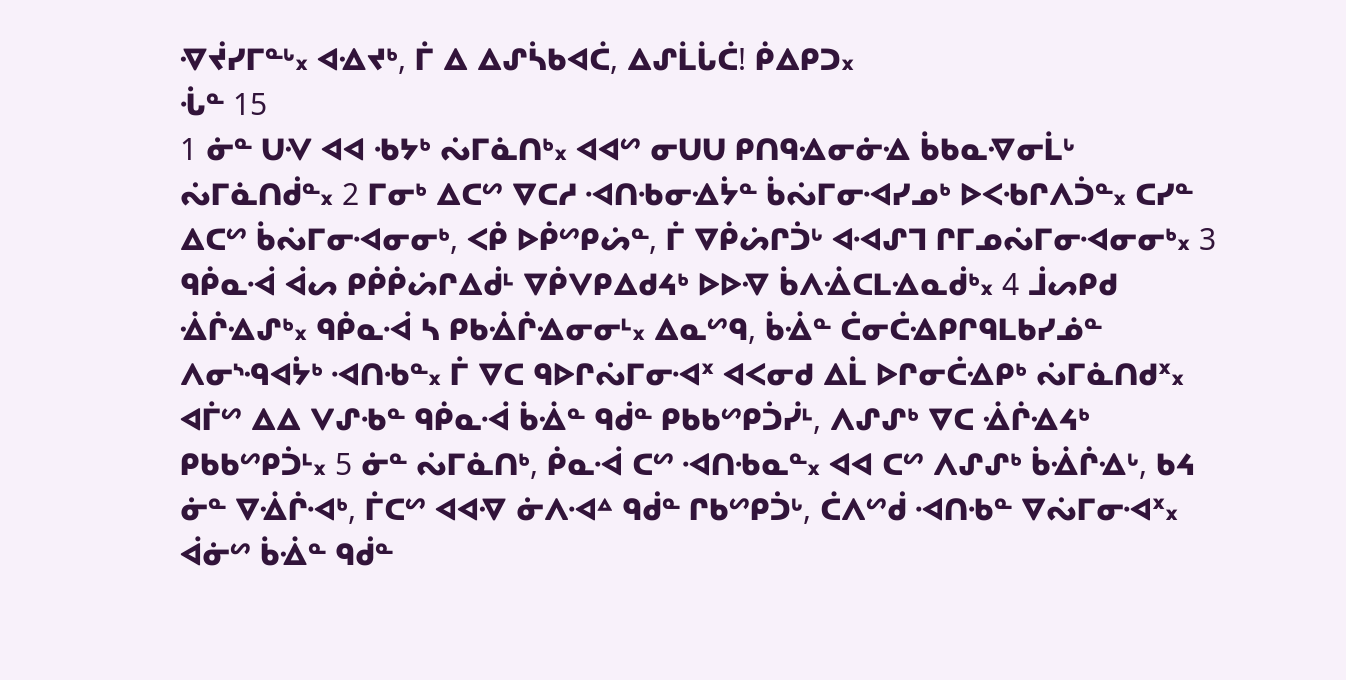ᐌᔫᓯᒥᓐᒡ᙮ ᐊᐎᔪᒃ, ᒦ ᐃ ᐃᔑᓵᑲᐊᑖ, ᐃᔑᒫᒑᑖ! ᑮᐃᑭᑐ᙮
ᒞᓐ 15
1 ᓃᓐ ᑌᐺ ᐊᐊ ᑾᔭᒃ ᔔᒥᓈᑎᒃ᙮ ᐊᐊᔥ ᓂᑌᑌ ᑭᑎᑫᐎᓂᓃᐎ ᑳᑲᓇᐌᓂᒫᒡ ᔔᒥᓈᑎᑰᓐ᙮ 2 ᒥᓂᒃ ᐃᑕᔥ ᐁᑕᓱ ᐗᑎᑾᓂᐎᔮᓐ ᑳᔔᒥᓂᐗᓯᓄᒃ ᐅᐸᑾᒋᐱᑑᓐ᙮ ᑕᓯᓐ ᐃᑕᔥ ᑳᔔᒥᓂᐗᓂᓂᒃ, ᐸᑮ ᐅᑮᔥᑭᔖᓐ, ᒦ ᐁᑮᔖᒋᑑᒡ ᐊᐗᔑᒣ ᒋᒥᓄᔔᒥᓂᐗᓂᓂᒃ᙮ 3 ᑫᑮᓇᐙ ᐋᔕ ᑭᑮᑮᔖᒋᐃᑰᒻ ᐁᑮᐯᑭᐃᑯᔦᒃ ᐅᐅᐌ ᑳᐱᐐᑕᒪᐎᓇᑰᒃ᙮ 4 ᒨᔕᑭᑯ ᐐᒌᐎᔑᒃ᙮ ᑫᑮᓇᐙ ᓴ ᑭᑲᐐᒌᐎᓂᓂᒻ᙮ ᐃᓇᔥᑫ, ᑳᐐᓐ ᑖᓂᑖᐎᑭᒋᑫᒪᑲᓯᓅᓐ ᐱᓂᔅᑴᐊᔮᒃ ᐗᑎᑾᓐ᙮ ᒦ ᐁᑕ ᑫᐅᒋᔔᒥᓂᐗᕽ ᐊᐸᓂᑯ ᐃᒫ ᐅᒋᓂᑖᐎᑭᒃ ᔔᒥᓈᑎᑯᕽ᙮ ᐊᒦᔥ ᐃᐃ ᐯᔑᑾᓐ ᑫᑮᓇᐙ ᑳᐐᓐ ᑫᑰᓐ ᑭᑲᑲᔥᑭᑑᓰᒻ, ᐱᔑᔑᒃ ᐁᑕ ᐐᒌᐎᔦᒃ ᑭᑲᑲᔥᑭᑑᒻ᙮ 5 ᓃᓐ ᔔᒥᓈᑎᒃ, ᑮᓇᐙ ᑕᔥ ᐗᑎᑾᓇᓐ᙮ ᐊᐊ ᑕᔥ ᐱᔑᔑᒃ ᑳᐐᒌᐎᒡ, ᑲᔦ ᓃᓐ ᐁᐐᒌᐗᒃ, ᒦᑕᔥ ᐊᐊᐌ ᓃᐱᐗᐞ ᑫᑰᓐ ᒋᑲᔥᑭᑑᒡ, ᑖᐱᔥᑰ ᐗᑎᑾᓐ ᐁᔔᒥᓂᐗᕽ᙮ ᐋᓃᔥ ᑳᐐᓐ ᑫᑰᓐ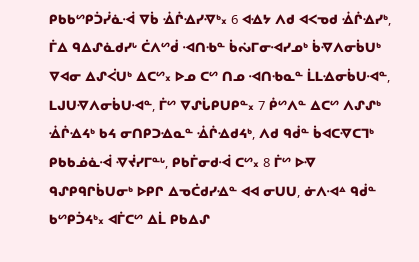ᑭᑲᑲᔥᑭᑑᓰᓈᐙ ᐁᑳ ᐐᒌᐎᓯᐌᒃ᙮ 6 ᐊᐎᔭ ᐱᑯ ᐊᐸᓀᑯ ᐐᒌᐎᓯᒃ, ᒦᐃ ᑫᐃᔑᓈᑯᓯᒡ ᑖᐱᔥᑰ ᐗᑎᑾᓐ ᑳᔔᒥᓂᐗᓯᓄᒃ ᑳᐌᐱᓂᑳᑌᒃ ᐁᐊᓂ ᐃᔑᐹᑌᒃ ᐃᑕᔥ᙮ ᐅᓄ ᑕᔥ ᑎᓄ ᐗᑎᑾᓇᓐ ᒫᒪᐎᓂᑳᑌᐗᓐ, ᒪᒍᑌᐌᐱᓂᑳᑌᐗᓐ, ᒦᔥ ᐁᔑᒑᑭᑌᑭᓐ᙮ 7 ᑮᔥᐱᓐ ᐃᑕᔥ ᐱᔑᔑᒃ ᐐᒌᐎᔦᒃ ᑲᔦ ᓂᑎᑭᑐᐎᓇᓐ ᐐᒌᐎᑯᔦᒃ, ᐱᑯ ᑫᑰᓐ ᑳᐊᑕᐌᑕᒣᒃ ᑭᑲᑲᓅᓈᐙ ᐌᔫᓯᒥᓐᒡ, ᑭᑲᒦᓂᑯᐙ ᑕᔥ᙮ 8 ᒦᔥ ᐅᐌ ᑫᔑᑭᑫᒋᑳᑌᓂᒃ ᐅᑭᒋ ᐃᓀᑖᑯᓯᐎᓐ ᐊᐊ ᓂᑌᑌ, ᓃᐱᐗᐞ ᑫᑰᓐ ᑲᔥᑭᑑᔦᒃ᙮ ᐊᒦᑕᔥ ᐃᒫ ᑭᑲᐃᔑ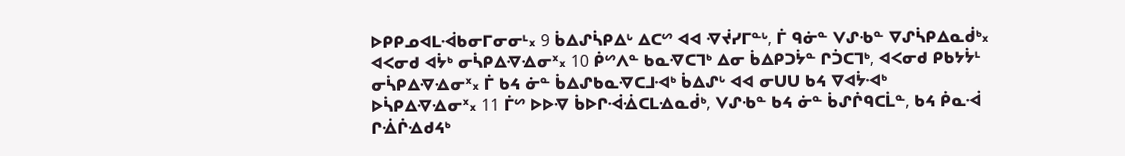ᐅᑭᑭᓄᐊᒪᐙᑲᓂᒥᓂᓂᒻ᙮ 9 ᑳᐃᔑᓵᑭᐃᒡ ᐃᑕᔥ ᐊᐊ ᐌᔫᓯᒥᓐᒡ, ᒦ ᑫᓃᓐ ᐯᔑᑾᓐ ᐁᔑᓵᑭᐃᓇᑰᒃ᙮ ᐊᐸᓂᑯ ᐊᔮᒃ ᓂᓵᑭᐃᐌᐎᓂᕽ᙮ 10 ᑮᔥᐱᓐ ᑲᓇᐌᑕᒣᒃ ᐃᓂ ᑳᐃᑭᑐᔮᓐ ᒋᑑᑕᒣᒃ, ᐊᐸᓂᑯ ᑭᑲᔭᔮᒻ ᓂᓵᑭᐃᐌᐎᓂᕽ᙮ ᒦ ᑲᔦ ᓃᓐ ᑳᐃᔑᑲᓇᐌᑕᒧᐗᒃ ᑳᐃᔑᒡ ᐊᐊ ᓂᑌᑌ ᑲᔦ ᐁᐊᔮᐗᒃ ᐅᓵᑭᐃᐌᐎᓂᕽ᙮ 11 ᒦᔥ ᐅᐅᐌ ᑳᐅᒋᐙᐐᑕᒪᐎᓇᑰᒃ, ᐯᔑᑾᓐ ᑲᔦ ᓃᓐ ᑳᔑᒌᑫᑕᒫᓐ, ᑲᔦ ᑮᓇᐙ ᒋᐐᒌᐎᑯᔦᒃ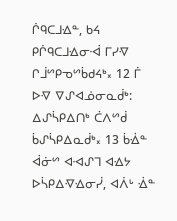ᒌᑫᑕᒧᐎᓐ, ᑲᔦ ᑭᒌᑫᑕᒧᐎᓂᐙ ᒥᓯᐌ ᒋᒨᔥᑭᓀᔥᑳᑯᔦᒃ᙮ 12 ᒦ ᐅᐌ ᐁᔑᐊᓅᓂᓇᑰᒃ: ᐃᔑᓵᑭᐃᑎᒃ ᑖᐱᔥᑰ ᑳᔑᓵᑭᐃᓇᑰᒃ᙮ 13 ᑳᐐᓐ ᐋᓃᔥ ᐊᐗᔑᒣ ᐊᐎᔭ ᐅᓵᑭᐃᐌᐎᓂᓰ, ᐊᐲᒡ ᐐᓐ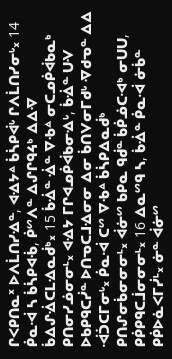ᒋᐸᑭᑎᓇᕽ ᐅᐱᒫᑎᓯᐎᓐ, ᐊᐎᔭᐞ ᑳᓵᑭᐋᒡ ᒋᐱᒫᑎᓯᓂᒡ᙮ 14 ᑮᓇᐙ ᓴ ᑳᓵᑭᐊᒀ, ᑮᔥᐱᓐ ᐃᔑᒋᑫᔦᒃ ᐃᐃᐌ ᑳᐃᔑᐐᑕᒪᐎᓇᑰᒃ᙮ 15 ᑳᐐᓐ ᐐᓐ ᐁᑾᐞ ᓂᑕᓄᑮᐋᑲᓇᒃ ᑭᑎᓂᓯᓅᓂᓂᒻ᙮ ᐊᐎᔭ ᒥᒋᐊᓄᑮᐋᑲᓂᐎᒡ, ᑳᐐᓐ ᑌᐺ ᐅᑲᑭᑫᑕᓰᓐ ᐅᑎᓀᑕᒧᐎᓂᓂ ᐃᓂ ᑳᑎᐯᓂᒥᑯᒡ ᐌᑯᓀᓐ ᐃᐃ ᐙᑑᑕᒥᓂᒡ᙮ ᑮᓇᐙ ᑕᔥ ᐁᑾᐞ ᑳᓵᑭᐃᓇᑰᒃ ᑭᑎᔑᓂᑳᓂᓂᓂᒻ᙮ ᐋᓃᔥ ᑲᑭᓇ ᑫᑰᓐ ᑳᑮᓅᑕᐗᒃ ᓂᑌᑌ, ᑭᑮᑭᑫᑕᒨᓂᓂᓂᒻ᙮ 16 ᐃᓇᔥᑫ ᓴ, ᑳᐐᓐ ᑮᓇᐙ ᓃᑳᓐ ᑭᑮᐅᓈᐸᒥᓰᒻ᙮ ᓃᓐ ᐋᓃᔥ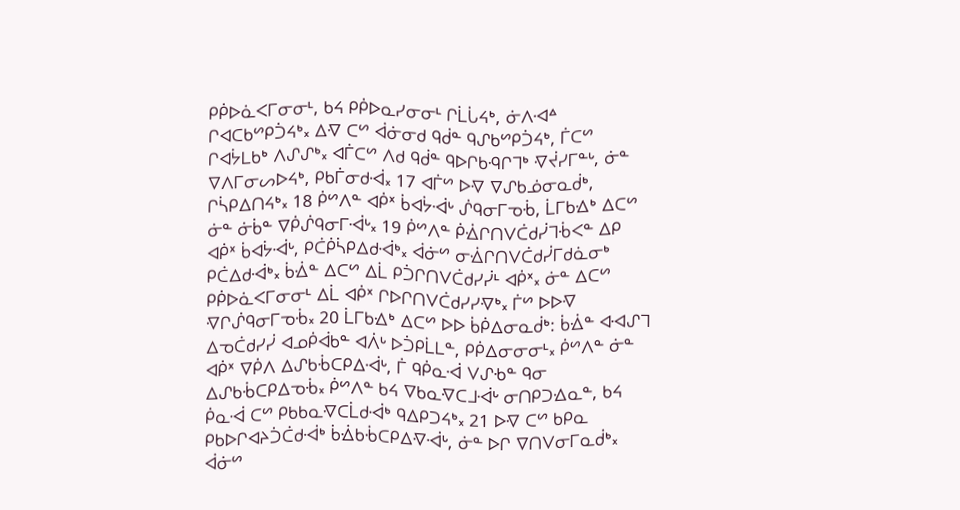ᑭᑮᐅᓈᐸᒥᓂᓂᒻ, ᑲᔦ ᑭᑮᐅᓇᓯᓂᓂᒻ ᒋᒫᒑᔦᒃ, ᓃᐱᐗᐞ ᒋᐊᑕᑲᔥᑭᑑᔦᒃ᙮ ᐃᐌ ᑕᔥ ᐋᓃᓂᑯ ᑫᑰᓐ ᑫᔑᑲᔥᑭᑑᔦᒃ, ᒦᑕᔥ ᒋᐊᔮᒪᑲᒃ ᐱᔑᔑᒃ᙮ ᐊᒦᑕᔥ ᐱᑯ ᑫᑰᓐ ᑫᐅᒋᑲᑴᒋᒣᒃ ᐌᔫᓯᒥᓐᒡ, ᓃᓐ ᐁᐱᒥᓂᔕᐅᔦᒃ, ᑭᑲᒦᓂᑯᐙ᙮ 17 ᐊᒦᔥ ᐅᐌ ᐁᔑᑲᓅᓂᓇᑰᒃ, ᒋᓵᑭᐃᑎᔦᒃ᙮ 18 ᑮᔥᐱᓐ ᐊᑮᕽ ᑳᐊᔮᐙᒡ ᔒᑫᓂᒥᓀᒀ, ᒫᒥᑲᐎᒃ ᐃᑕᔥ ᓃᓐ ᓃᑳᓐ ᐁᑮᔒᑫᓂᒥᐙᒡ᙮ 19 ᑮᔥᐱᓐ ᑮᐐᒋᑎᐯᑖᑯᓰᒣᒀᐸᓐ ᐃᑭ ᐊᑮᕽ ᑳᐊᔮᐙᒡ, ᑭᑖᑮᓵᑭᐃᑯᐙᒃ᙮ ᐋᓃᔥ ᓂᐐᒋᑎᐯᑖᑯᓰᒥᑯᓈᓂᒃ ᑭᑖᐃᑯᐙᒃ᙮ ᑳᐐᓐ ᐃᑕᔥ ᐃᒫ ᑭᑑᒋᑎᐯᑖᑯᓯᓰᒻ ᐊᑮᕽ᙮ ᓃᓐ ᐃᑕᔥ ᑭᑮᐅᓈᐸᒥᓂᓂᒻ ᐃᒫ ᐊᑮᕽ ᒋᐅᒋᑎᐯᑖᑯᓯᓯᐌᒃ᙮ ᒦᔥ ᐅᐅᐌ ᐌᒋᔒᑫᓂᒥᓀᒀ᙮ 20 ᒫᒥᑲᐎᒃ ᐃᑕᔥ ᐅᐅ ᑳᑮᐃᓂᓇᑰᒃ: ᑳᐐᓐ ᐊᐗᔑᒣ ᐃᓀᑖᑯᓯᓰ ᐊᓄᑮᐋᑲᓐ ᐊᐲᒡ ᐅᑑᑭᒫᒪᓐ, ᑭᑮᐃᓂᓂᓂᒻ᙮ ᑮᔥᐱᓐ ᓃᓐ ᐊᑮᕽ ᐁᑮᐱ ᐃᔑᑲᒀᑕᑭᐃᐙᒡ, ᒦ ᑫᑮᓇᐙ ᐯᔑᑾᓐ ᑫᓂ ᐃᔑᑲᒀᑕᑭᐃᓀᒀ᙮ ᑮᔥᐱᓐ ᑲᔦ ᐁᑲᓇᐌᑕᒧᐙᒡ ᓂᑎᑭᑐᐎᓇᓐ, ᑲᔦ ᑮᓇᐙ ᑕᔥ ᑭᑲᑲᓇᐌᑕᒫᑯᐙᒃ ᑫᐃᑭᑐᔦᒃ᙮ 21 ᐅᐌ ᑕᔥ ᑲᑭᓇ ᑭᑲᐅᒋᐊᔨᑑᑖᑯᐙᒃ ᑳᐐᑲᒀᑕᑭᐃᐌᐙᒡ, ᓃᓐ ᐅᒋ ᐁᑎᐯᓂᒥᓇᑰᒃ᙮ ᐋᓃᔥ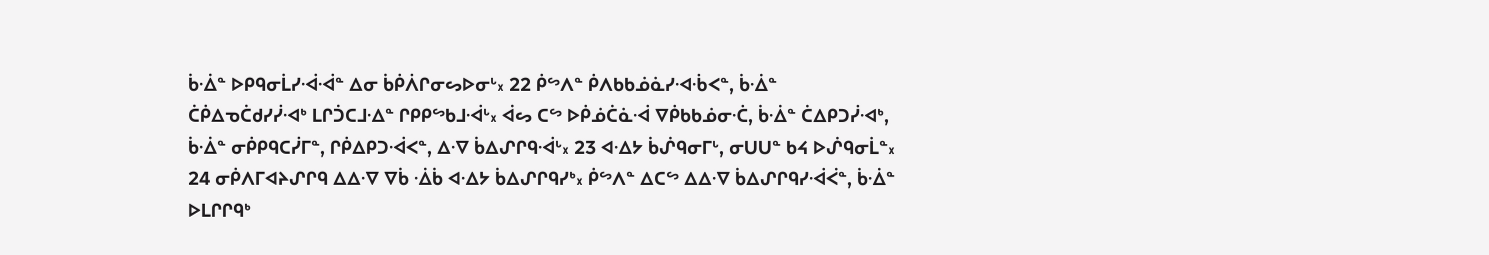ᑳᐐᓐ ᐅᑭᑫᓂᒫᓯᐙᐙᓐ ᐃᓂ ᑳᑮᐲᒋᓂᔕᐅᓂᒡ᙮ 22 ᑮᔥᐱᓐ ᑮᐱᑲᑲᓅᓈᓯᐗᒀᐸᓐ, ᑳᐐᓐ ᑖᑮᐃᓀᑖᑯᓯᓰᐗᒃ ᒪᒋᑑᑕᒧᐎᓐ ᒋᑭᑭᔥᑲᒧᐙᒡ᙮ ᐋᔕ ᑕᔥ ᐅᑮᓅᑖᓈᐙ ᐁᑮᑲᑲᓅᓂᑣ, ᑳᐐᓐ ᑖᐃᑭᑐᓰᐗᒃ, ᑳᐐᓐ ᓂᑮᑭᑫᑕᓰᒥᓐ, ᒋᑮᐃᑭᑐᐙᐸᓐ, ᐃᐌ ᑳᐃᔑᒋᑫᐙᒡ᙮ 23 ᐊᐎᔭ ᑳᔒᑫᓂᒥᒡ, ᓂᑌᑌᓐ ᑲᔦ ᐅᔒᑫᓂᒫᓐ᙮ 24 ᓂᑮᐱᒥᐊᔨᔑᒋᑫ ᐃᐃᐌ ᐁᑳ ᐐᑳ ᐊᐎᔭ ᑳᐃᔑᒋᑫᓯᒃ᙮ ᑮᔥᐱᓐ ᐃᑕᔥ ᐃᐃᐌ ᑳᐃᔑᒋᑫᓯᐙᐹᓐ, ᑳᐐᓐ ᐅᒪᒋᒋᑫᒃ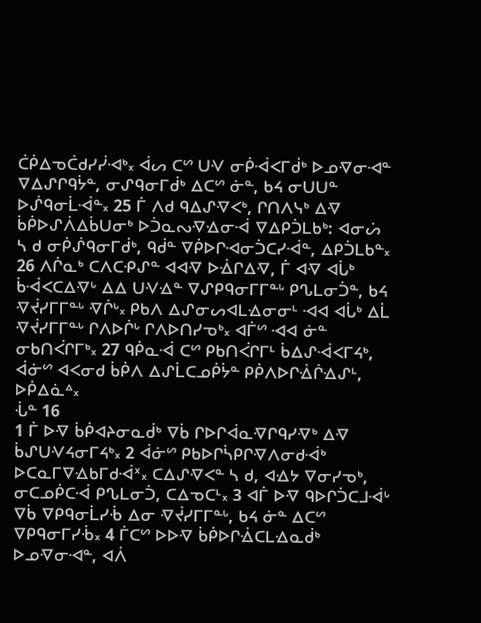ᑖᑮᐃᓀᑖᑯᓯᓰᐗᒃ᙮ ᐋᔕ ᑕᔥ ᑌᐺ ᓂᑮᐙᐸᒥᑰᒃ ᐅᓄᐌᓂᐗᓐ ᐁᐃᔑᒋᑫᔮᓐ, ᓂᔑᑫᓂᒥᑰᒃ ᐃᑕᔥ ᓃᓐ, ᑲᔦ ᓂᑌᑌᓐ ᐅᔒᑫᓂᒫᐙᓐ᙮ 25 ᒦ ᐱᑯ ᑫᐃᔑᐌᐸᒃ, ᒋᑎᐱᓭᒃ ᐃᐌ ᑳᑮᐅᔑᐲᐃᑳᑌᓂᒃ ᐅᑑᓇᔓᐌᐎᓂᐙ ᐁᐃᑭᑑᒪᑲᒃ: ᐊᓂᔖ ᓴ ᑯ ᓂᑮᔒᑫᓂᒥᑰᒃ, ᑫᑰᓐ ᐁᑮᐅᒋᐗᓂᑑᑕᓯᐙᓐ, ᐃᑭᑑᒪᑲᓐ᙮ 26 ᐱᒌᓇᒃ ᑕᐱᑕᑶᔑᓐ ᐊᐊᐌ ᐅᐐᒋᐃᐌ, ᒦ ᐊᐌ ᐊᒑᒃ ᑳᐙᐸᑕᐃᐌᒡ ᐃᐃ ᑌᐺᐎᓐ ᐁᔑᑭᑫᓂᒥᒥᓐᒡ ᑭᔐᒪᓂᑑᓐ, ᑲᔦ ᐌᔫᓯᒥᒥᓐᒡ ᐌᒌᒡ᙮ ᑭᑲᐱ ᐃᔑᓂᔕᐊᒪᐎᓂᓂᒻ ᐗᐊ ᐊᒑᒃ ᐃᒫ ᐌᔫᓯᒥᒥᓐᒡ ᒋᐱᐅᒌᒡ ᒋᐱᐅᑎᓯᓀᒃ᙮ ᐊᒦᔥ ᐗᐊ ᓃᓐ ᓂᑲᑎᐹᒋᒥᒃ᙮ 27 ᑫᑮᓇᐙ ᑕᔥ ᑭᑲᑎᐹᒋᒥᒻ ᑳᐃᔑᐙᐸᒥᔦᒃ, ᐋᓃᔥ ᐊᐸᓂᑯ ᑳᑮᐱ ᐃᔑᒫᑕᓄᑮᔮᓐ ᑭᑮᐱᐅᒋᐐᒌᐎᔑᒻ, ᐅᑮᐃᓈᐞ᙮
ᒞᓐ 16
1 ᒦ ᐅᐌ ᑳᑮᐊᔨᓂᓇᑰᒃ ᐁᑳ ᒋᐅᒋᐋᓇᐌᒋᑫᓯᐌᒃ ᐃᐌ ᑳᔑᑌᐺᔦᓂᒥᔦᒃ᙮ 2 ᐋᓃᔥ ᑭᑲᐅᒋᓵᑭᒋᐌᐱᓂᑯᐙᒃ ᐅᑕᓇᒥᐁᐎᑲᒥᑯᐙᕽ᙮ ᑕᐃᔑᐌᐸᓐ ᓴ ᑯ, ᐊᐎᔭ ᐁᓂᓯᓀᒃ, ᓂᑕᓄᑮᑕᐙ ᑭᔐᒪᓂᑑ, ᑕᐃᓀᑕᒻ᙮ 3 ᐊᒦ ᐅᐌ ᑫᐅᒋᑑᑕᒧᐙᒡ ᐁᑳ ᐁᑭᑫᓂᒫᓯᒀ ᐃᓂ ᐌᔫᓯᒥᒥᓐᒡ, ᑲᔦ ᓃᓐ ᐃᑕᔥ ᐁᑭᑫᓂᒥᓯᒀ᙮ 4 ᒦᑕᔥ ᐅᐅᐌ ᑳᑮᐅᒋᐐᑕᒪᐎᓇᑰᒃ ᐅᓄᐌᓂᐗᓐ, ᐊᐲ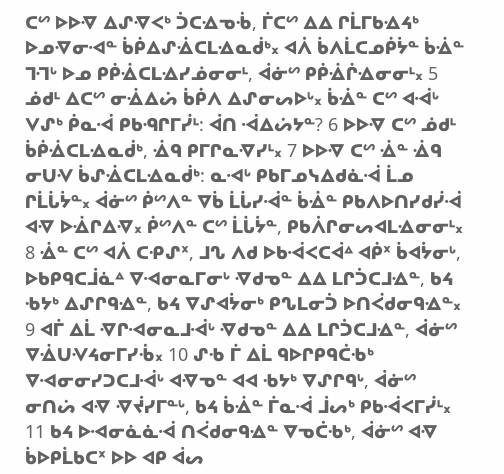ᑕᔥ ᐅᐅᐌ ᐃᔑᐌᐸᒃ ᑑᑕᐎᓀᒀ, ᒦᑕᔥ ᐃᐃ ᒋᒫᒥᑲᐎᔦᒃ ᐅᓄᐌᓂᐗᓐ ᑳᑮᐃᔑᐐᑕᒪᐎᓇᑰᒃ᙮ ᐊᐲ ᑳᐱᒫᑕᓄᑮᔮᓐ ᑳᐐᓐ ᒣᒬᒡ ᐅᓄ ᑭᑮᐐᑕᒪᐎᓯᓅᓂᓂᒻ, ᐋᓃᔥ ᑭᑮᐐᒌᐎᓂᓂᒻ᙮ 5 ᓅᑯᒻ ᐃᑕᔥ ᓂᐐᐃᔖ ᑳᑮᐱ ᐃᔑᓂᔕᐅᒡ᙮ ᑳᐐᓐ ᑕᔥ ᐊᐙᒡ ᐯᔑᒃ ᑮᓇᐙ ᑭᑲᑴᒋᒥᓰᒻ: ᐋᑎ ᐙᐃᔖᔭᓐ? 6 ᐅᐅᐌ ᑕᔥ ᓅᑯᒻ ᑳᑮᐐᑕᒪᐎᓇᑰᒃ, ᐐᑫ ᑭᒥᒋᓇᐌᓯᒻ᙮ 7 ᐅᐅᐌ ᑕᔥ ᐐᓐ ᐐᑫ ᓂᑌᐺ ᑳᔑᐐᑕᒪᐎᓇᑰᒃ: ᓇᐗᒡ ᑭᑲᒥᓄᓭᐃᑯᓈᐙ ᒫᓄ ᒋᒫᒑᔮᓐ᙮ ᐋᓃᔥ ᑮᔥᐱᓐ ᐁᑳ ᒫᒑᓯᐙᓐ ᑳᐐᓐ ᑭᑲᐱᐅᑎᓯᑯᓰᐙ ᐊᐌ ᐅᐐᒋᐃᐌ᙮ ᑮᔥᐱᓐ ᑕᔥ ᒫᒑᔮᓐ, ᑭᑲᐲᒋᓂᔕᐊᒪᐎᓂᓂᒻ᙮ 8 ᐐᓐ ᑕᔥ ᐊᐲ ᑕᑶᔑᕽ, ᒧᔐ ᐱᑯ ᐅᑲᐙᐸᑕᐋᐞ ᐊᑮᕽ ᑳᐊᔮᓂᒡ, ᐅᑲᑭᑫᑕᒨᓈᐞ ᐁᐗᓂᓇᒥᓂᒡ ᐌᑯᓀᓐ ᐃᐃ ᒪᒋᑑᑕᒧᐎᓐ, ᑲᔦ ᑾᔭᒃ ᐃᔑᒋᑫᐎᓐ, ᑲᔦ ᐁᔑᐊᔮᓂᒃ ᑭᔐᒪᓂᑑ ᐅᑎᐹᑯᓂᑫᐎᓐ᙮ 9 ᐊᒦ ᐃᒫ ᐌᒋᐗᓂᓇᒧᐙᒡ ᐌᑯᓀᓐ ᐃᐃ ᒪᒋᑑᑕᒧᐎᓐ, ᐋᓃᔥ ᐁᐐᑌᐺᔦᓂᒥᓯᒀ᙮ 10 ᔑᑾ ᒦ ᐃᒫ ᑫᐅᒋᑭᑫᑖᑾᒃ ᐁᐗᓂᓂᓯᑐᑕᒧᐙᒡ ᐊᐌᓀᓐ ᐊᐊ ᑾᔭᒃ ᐁᔑᒋᑫᒡ, ᐋᓃᔥ ᓂᑎᔖ ᐊᐌ ᐌᔫᓯᒥᓐᒡ, ᑲᔦ ᑳᐐᓐ ᒦᓇᐙ ᒨᔕᒃ ᑭᑲᐙᐸᒥᓰᒻ᙮ 11 ᑲᔦ ᐅᐗᓂᓈᓈᐙ ᑎᐹᑯᓂᑫᐎᓐ ᐁᓀᑖᑾᒃ, ᐋᓃᔥ ᐊᐌ ᑳᐅᑭᒫᑲᑕᕽ ᐅᐅ ᐊᑭ ᐋᔕ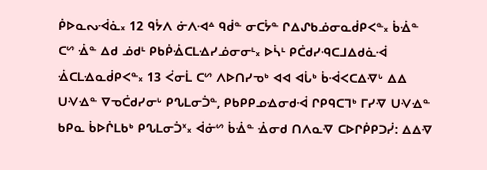ᑮᐅᓇᔓᐙᓈ᙮ 12 ᑫᔮᐱ ᓃᐱᐗᐞ ᑫᑰᓐ ᓂᑕᔮᓐ ᒋᐃᔑᑲᓅᓂᓇᑰᑭᐸᓐ᙮ ᑳᐐᓐ ᑕᔥ ᐐᓐ ᐃᑯ ᓅᑯᒻ ᑭᑲᑮᐐᑕᒪᐎᓯᓅᓂᓂᒻ᙮ ᐅᓵᒻ ᑭᑖᑯᓯᑴᑕᒧᐃᑯᓈᐙ ᐐᑕᒪᐎᓇᑰᑭᐸᓐ᙮ 13 ᐹᓂᒫ ᑕᔥ ᐱᐅᑎᓯᓀᒃ ᐊᐊ ᐊᒑᒃ ᑳᐙᐸᑕᐃᐌᒡ ᐃᐃ ᑌᐺᐎᓐ ᐁᓀᑖᑯᓯᓂᒡ ᑭᔐᒪᓂᑑᓐ, ᑭᑲᑭᑭᓄᐎᓂᑯᐙ ᒋᑭᑫᑕᒣᒃ ᒥᓯᐌ ᑌᐺᐎᓐ ᑲᑭᓇ ᑳᐅᒌᒪᑲᒃ ᑭᔐᒪᓂᑑᕽ᙮ ᐋᓃᔥ ᑳᐐᓐ ᐐᓂᑯ ᑎᐱᓇᐌ ᑕᐅᒋᑮᑭᑐᓰ: ᐃᐃᐌ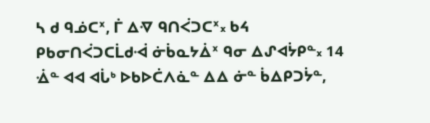ᓴ ᑯ ᑫᓅᑕᕽ, ᒦ ᐃᐌ ᑫᑎᐹᑐᑕᕽ᙮ ᑲᔦ ᑭᑲᓂᑎᐹᑐᑕᒫᑯᐙ ᓃᑳᓇᔭᐄᕽ ᑫᓂ ᐃᔑᐊᔮᑭᓐ᙮ 14 ᐐᓐ ᐊᐊ ᐊᒑᒃ ᐅᑲᐅᑖᐱᓈᓐ ᐃᐃ ᓃᓐ ᑳᐃᑭᑐᔮᓐ,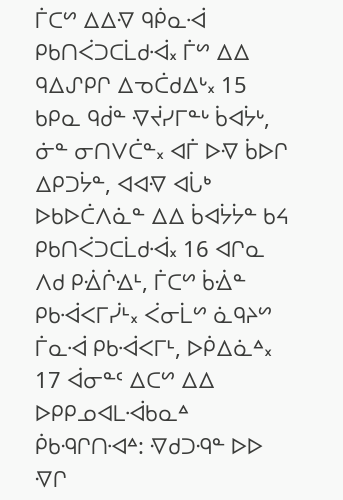ᒦᑕᔥ ᐃᐃᐌ ᑫᑮᓇᐙ ᑭᑲᑎᐹᑐᑕᒫᑯᐙ᙮ ᒦᔥ ᐃᐃ ᑫᐃᔑᑭᒋ ᐃᓀᑖᑯᐃᒡ᙮ 15 ᑲᑭᓇ ᑫᑰᓐ ᐌᔫᓯᒥᓐᒡ ᑳᐊᔮᒡ, ᓃᓐ ᓂᑎᐯᑖᓐ᙮ ᐊᒦ ᐅᐌ ᑳᐅᒋ ᐃᑭᑐᔮᓐ, ᐊᐊᐌ ᐊᒑᒃ ᐅᑲᐅᑖᐱᓈᓐ ᐃᐃ ᑳᐊᔮᔮᓐ ᑲᔦ ᑭᑲᑎᐹᑐᑕᒫᑯᐙ᙮ 16 ᐊᒋᓇ ᐱᑯ ᑭᐐᒌᐎᒻ, ᒦᑕᔥ ᑳᐐᓐ ᑭᑲᐙᐸᒥᓰᒻ᙮ ᐹᓂᒫᔥ ᓈᑫᔨᔥ ᒦᓇᐙ ᑭᑲᐙᐸᒥᒻ, ᐅᑮᐃᓈᐞ᙮ 17 ᐋᓂᓐᑦ ᐃᑕᔥ ᐃᐃ ᐅᑭᑭᓄᐊᒪᐙᑲᓇᐞ ᑮᑲᑴᒋᑎᐗᐞ: ᐌᑯᑐᑴᓐ ᐅᐅ ᐌᒋ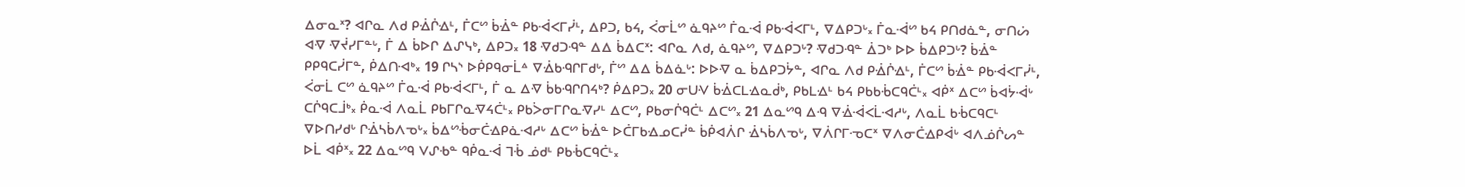ᐃᓂᓇᕽ? ᐊᒋᓇ ᐱᑯ ᑭᐐᒌᐎᒻ, ᒦᑕᔥ ᑳᐐᓐ ᑭᑲᐙᐸᒥᓰᒻ, ᐃᑭᑐ, ᑲᔦ, ᐹᓂᒫᔥ ᓈᑫᔨᔥ ᒦᓇᐙ ᑭᑲᐙᐸᒥᒻ, ᐁᐃᑭᑐᒡ᙮ ᒦᓇᐙᔥ ᑲᔦ ᑭᑎᑯᓈᓐ, ᓂᑎᔖ ᐊᐌ ᐌᔫᓯᒥᓐᒡ, ᒦ ᐃ ᑳᐅᒋ ᐃᔑᓭᒃ, ᐃᑭᑐ᙮ 18 ᐌᑯᑐᑴᓐ ᐃᐃ ᑳᐃᑕᕽ: ᐊᒋᓇ ᐱᑯ, ᓈᑫᔨᔥ, ᐁᐃᑭᑐᒡ? ᐌᑯᑐᑴᓐ ᐄᑐᒃ ᐅᐅ ᑳᐃᑭᑐᒡ? ᑳᐐᓐ ᑭᑭᑫᑕᓰᒥᓐ, ᑮᐃᑎᐗᒃ᙮ 19 ᒋᓴᔅ ᐅᑮᑭᑫᓂᒫᐞ ᐁᐐᑲᑴᒋᒥᑯᒡ, ᒦᔥ ᐃᐃ ᑳᐃᓈᒡ: ᐅᐅᐌ ᓇ ᑳᐃᑭᑐᔮᓐ, ᐊᒋᓇ ᐱᑯ ᑭᐐᒌᐎᒻ, ᒦᑕᔥ ᑳᐐᓐ ᑭᑲᐙᐸᒥᓰᒻ, ᐹᓂᒫ ᑕᔥ ᓈᑫᔨᔥ ᒦᓇᐙ ᑭᑲᐙᐸᒥᒻ, ᒦ ᓇ ᐃᐌ ᑳᑲᑴᒋᑎᔦᒃ? ᑮᐃᑭᑐ᙮ 20 ᓂᑌᐺ ᑳᐐᑕᒪᐎᓇᑰᒃ, ᑭᑲᒪᐎᒻ ᑲᔦ ᑭᑲᑲᒀᑕᑫᑖᒻ᙮ ᐊᑮᕽ ᐃᑕᔥ ᑳᐊᔮᐙᒡ ᑕᒌᑫᑕᒨᒃ᙮ ᑮᓇᐙ ᐱᓇᒫ ᑭᑲᒥᒋᓇᐌᔦᑖᒻ᙮ ᑭᑲᐴᓂᒥᒋᓇᐌᓯᒻ ᐃᑕᔥ, ᑭᑲᓂᒌᑫᑖᒻ ᐃᑕᔥ᙮ 21 ᐃᓇᔥᑫ ᐃᑴ ᐁᐐᐙᐸᒫᐗᓱᒡ, ᐱᓇᒫ ᑲᒀᑕᑫᑕᒻ ᐁᐅᑎᓯᑯᒡ ᒋᐐᓴᑳᐱᓀᒡ᙮ ᑳᐃᔥᒀᓂᑖᐎᑭᓈᐗᓱᒡ ᐃᑕᔥ ᑳᐐᓐ ᐅᑖᒥᑲᐎᓄᑕᓰᓐ ᑳᑮᐊᐲᒋ ᐐᓴᑳᐱᓀᒡ, ᐁᐲᒋᒥᓉᑕᕽ ᐁᐱᓂᑖᐎᑭᐋᒡ ᐊᐱᓅᒌᔕᓐ ᐅᒫ ᐊᑮᕽ᙮ 22 ᐃᓇᔥᑫ ᐯᔑᑾᓐ ᑫᑮᓇᐙ ᒣᒀ ᓅᑯᒻ ᑭᑲᒀᑕᑫᑖᒻ᙮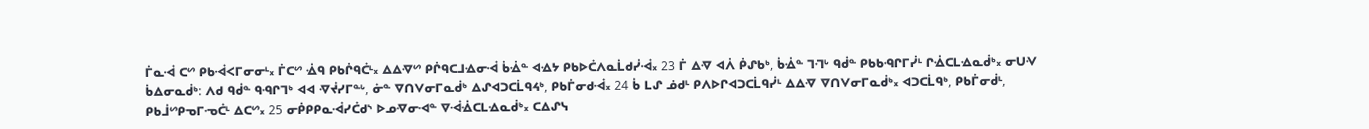ᒦᓇᐙ ᑕᔥ ᑭᑲᐙᐸᒥᓂᓂᒻ᙮ ᒦᑕᔥ ᐐᑫ ᑭᑲᒌᑫᑖᒻ᙮ ᐃᐃᐌᔥ ᑭᒌᑫᑕᒧᐎᓂᐙ ᑳᐐᓐ ᐊᐎᔭ ᑭᑲᐅᑖᐱᓇᒫᑯᓰᐙ᙮ 23 ᒦ ᐃᐌ ᐊᐲ ᑮᔑᑲᒃ, ᑳᐐᓐ ᒣᒬᒡ ᑫᑰᓐ ᑭᑲᑲᑴᒋᒥᓰᒻ ᒋᐐᑕᒪᐎᓇᑰᒃ᙮ ᓂᑌᐺ ᑳᐃᓂᓇᑰᒃ: ᐱᑯ ᑫᑰᓐ ᑫᑴᒋᒣᒃ ᐊᐊ ᐌᔫᓯᒥᓐᒡ, ᓃᓐ ᐁᑎᐯᓂᒥᓇᑰᒃ ᐃᔑᐊᑐᑕᒫᑫᔦᒃ, ᑭᑲᒦᓂᑯᐙ᙮ 24 ᑳ ᒪᔑ ᓅᑯᒻ ᑭᐱᐅᒋᐊᑐᑕᒫᑫᓰᒻ ᐃᐃᐌ ᐁᑎᐯᓂᒥᓇᑰᒃ᙮ ᐊᑐᑕᒫᑫᒃ, ᑭᑲᒦᓂᑰᒻ, ᑭᑲᒨᔥᑭᓀᒥᓉᑖᒻ ᐃᑕᔥ᙮ 25 ᓂᑮᑭᑭᓇᐙᓯᑖᑯᔅ ᐅᓄᐌᓂᐗᓐ ᐁᐙᐐᑕᒪᐎᓇᑰᒃ᙮ ᑕᐃᔑᓭ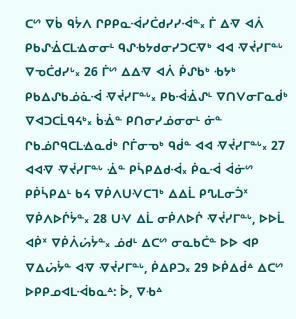ᑕᔥ ᐁᑳ ᑫᔮᐱ ᒋᑭᑭᓇᐙᓯᑖᑯᓯᓯᐙᓐ᙮ ᒦ ᐃᐌ ᐊᐲ ᑭᑲᔑᐐᑕᒪᐎᓂᓂᒻ ᑫᔑᑾᔭᑯᓂᓯᑐᑕᐌᒃ ᐊᐊ ᐌᔫᓯᒥᓐᒡ ᐁᓀᑖᑯᓯᒡ᙮ 26 ᒦᔥ ᐃᐃᐌ ᐊᐲ ᑮᔑᑲᒃ ᑾᔭᒃ ᑭᑲᐃᔑᑲᓅᓈᐙ ᐌᔫᓯᒥᓐᒡ᙮ ᑭᑲᐙᐐᔑᒻ ᐁᑎᐯᓂᒥᓇᑰᒃ ᐁᐊᑐᑕᒫᑫᔦᒃ᙮ ᑳᐐᓐ ᑭᑎᓂᓯᓅᓂᓂᒻ ᓃᓐ ᒋᑲᓅᒋᑫᑕᒪᐎᓇᑰᒃ ᒋᒦᓂᓀᒃ ᑫᑰᓐ ᐊᐊ ᐌᔫᓯᒥᓐᒡ᙮ 27 ᐊᐊᐌ ᐌᔫᓯᒥᓐᒡ ᐐᓐ ᑭᓵᑭᐃᑯᐙ᙮ ᑮᓇᐙ ᐋᓃᔥ ᑭᑮᓵᑭᐃᒻ ᑲᔦ ᐁᑮᐱᑌᐺᑕᒣᒃ ᐃᐃᒫ ᑭᔐᒪᓂᑑᕽ ᐁᑮᐱᐅᒌᔮᓐ᙮ 28 ᑌᐺ ᐃᒫ ᓂᑮᐱᐅᒌ ᐌᔫᓯᒥᓐᒡ, ᐅᐅᒫ ᐊᑮᕽ ᐁᑮᐲᔖᔮᓐ᙮ ᓅᑯᒻ ᐃᑕᔥ ᓂᓇᑲᑖᓐ ᐅᐅ ᐊᑭ ᐁᐃᔖᔮᓐ ᐊᐌ ᐌᔫᓯᒥᓐᒡ, ᑮᐃᑭᑐ᙮ 29 ᐅᑮᐃᑰᐞ ᐃᑕᔥ ᐅᑭᑭᓄᐊᒪᐙᑲᓇᐞ: ᐆ, ᐁᑾᐞ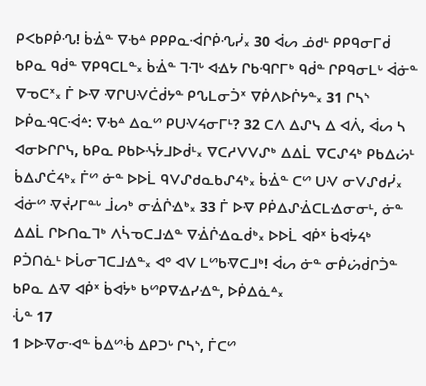ᑭᐸᑲᑭᑮᔗ! ᑳᐐᓐ ᐁᑾᐞ ᑭᑭᑭᓇᐙᒋᑮᔗᓰ᙮ 30 ᐋᔕ ᓅᑯᒻ ᑭᑭᑫᓂᒥᑰ ᑲᑭᓇ ᑫᑰᓐ ᐁᑭᑫᑕᒪᓐ᙮ ᑳᐐᓐ ᒣᒬᒡ ᐊᐎᔭ ᒋᑲᑴᒋᒥᒃ ᑫᑰᓐ ᒋᑭᑫᓂᒪᒡ ᐋᓃᓐ ᐁᓀᑕᕽ᙮ ᒦ ᐅᐌ ᐌᒋᑌᐺᑖᑰᔭᓐ ᑭᔐᒪᓂᑑᕽ ᐁᑮᐱᐅᒌᔭᓐ᙮ 31 ᒋᓴᔅ ᐅᑮᓇᑴᑕᐙᐞ: ᐁᑾᐞ ᐃᓇᔥ ᑭᑌᐺᔦᓂᒥᒻ? 32 ᑕᐱ ᐃᔑᓭ ᐃ ᐊᐲ, ᐋᔕ ᓴ ᐊᓂᐅᒋᒋᓭ, ᑲᑭᓇ ᑭᑲᐅᓶᔮᒧᐅᑰᒻ᙮ ᐁᑕᓱᐯᐯᔑᒃ ᐃᐃᒫ ᐁᑕᔑᔦᒃ ᑭᑲᐃᔖᒻ ᑳᐃᔑᑖᔦᒃ᙮ ᒦᔥ ᓃᓐ ᐅᐅᒫ ᑫᐯᔑᑯᓇᑲᔑᔦᒃ᙮ ᑳᐐᓐ ᑕᔥ ᑌᐺ ᓂᐯᔑᑯᓰ᙮ ᐋᓃᔥ ᐌᔫᓯᒥᓐᒡ ᒨᔕᒃ ᓂᐐᒌᐎᒃ᙮ 33 ᒦ ᐅᐌ ᑭᑮᐃᔑᐐᑕᒪᐎᓂᓂᒻ, ᓃᓐ ᐃᐃᒫ ᒋᐅᑎᓇᒣᒃ ᐱᓵᓀᑕᒧᐎᓐ ᐁᐐᒌᐎᓇᑰᒃ᙮ ᐅᐅᒫ ᐊᑮᕽ ᑳᐊᔮᔦᒃ ᑭᑑᑎᓈᒻ ᐅᒑᓂᒣᑕᒧᐎᓐ᙮ ᐊᐤ ᐊᐯ ᒪᔥᑲᐌᑕᒧᒃ! ᐋᔕ ᓃᓐ ᓂᑮᔖᑰᒋᑑᓐ ᑲᑭᓇ ᐃᐌ ᐊᑮᕽ ᑳᐊᔮᒃ ᑲᔥᑭᐁᐎᓯᐎᓐ, ᐅᑮᐃᓈᐞ᙮
ᒞᓐ 17
1 ᐅᐅᐌᓂᐗᓐ ᑳᐃᔥᒀ ᐃᑭᑐᒡ ᒋᓴᔅ, ᒦᑕᔥ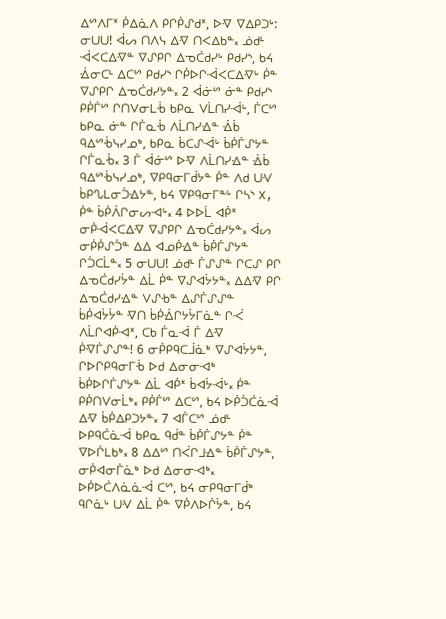ᐃᔥᐱᒥᕽ ᑮᐃᓈᐱ ᑭᒋᑮᔑᑯᕽ, ᐅᐌ ᐁᐃᑭᑐᒡ: ᓂᑌᑌ! ᐋᔕ ᑎᐱᓭ ᐃᐌ ᑎᐸᐃᑲᓐ᙮ ᓅᑯᒻ ᐙᐸᑕᐃᐌᓐ ᐁᔑᑭᒋ ᐃᓀᑖᑯᓯᒡ ᑭᑯᓯᔅ, ᑲᔦ ᐐᓂᑕᒻ ᐃᑕᔥ ᑭᑯᓯᔅ ᒋᑮᐅᒋᐙᐸᑕᐃᐌᒡ ᑮᓐ ᐁᔑᑭᒋ ᐃᓀᑖᑯᓯᔭᓐ᙮ 2 ᐋᓃᔥ ᓃᓐ ᑭᑯᓯᔅ ᑭᑮᒦᔥ ᒋᑎᐯᓂᒪᒀ ᑲᑭᓇ ᐯᒫᑎᓯᐙᒡ, ᒦᑕᔥ ᑲᑭᓇ ᓃᓐ ᒋᒦᓇᒀ ᐱᒫᑎᓯᐎᓐ ᐐᑳ ᑫᐃᔥᒀᓭᓯᓄᒃ, ᑲᑭᓇ ᑳᑕᔑᐙᒡ ᑳᑮᒦᔑᔭᓐ ᒋᒦᓇᒀ᙮ 3 ᒦ ᐋᓃᔥ ᐅᐌ ᐱᒫᑎᓯᐎᓐ ᐐᑳ ᑫᐃᔥᒀᓭᓯᓄᒃ, ᐁᑭᑫᓂᒥᑰᔭᓐ ᑮᓐ ᐱᑯ ᑌᐺ ᑳᑭᔐᒪᓂᑑᐎᔭᓐ, ᑲᔦ ᐁᑭᑫᓂᒥᓐᒡ ᒋᓴᔅ X, ᑮᓐ ᑳᑮᐲᒋᓂᔕᐗᒡ᙮ 4 ᐅᐅᒫ ᐊᑮᕽ ᓂᑮᐙᐸᑕᐃᐌ ᐁᔑᑭᒋ ᐃᓀᑖᑯᓯᔭᓐ᙮ ᐋᔕ ᓂᑮᑮᔑᑑᓐ ᐃᐃ ᐊᓄᑮᐎᓐ ᑳᑮᒦᔑᔭᓐ ᒋᑑᑕᒫᓐ᙮ 5 ᓂᑌᑌ! ᓅᑯᒻ ᒦᔑᔑᓐ ᒋᑕᔑ ᑭᒋ ᐃᓀᑖᑯᓯᔮᓐ ᐃᒫ ᑮᓐ ᐁᔑᐊᔮᔭᓐ᙮ ᐃᐃᐌ ᑭᒋ ᐃᓀᑖᑯᓯᐎᓐ ᐯᔑᑾᓐ ᐃᔑᒦᔑᔑᓐ ᑳᑮᐊᔮᔮᓐ ᐌᑎ ᑳᑮᐐᒋᔭᔮᒥᓈᓐ ᒋᑆ ᐱᒫᒋᐊᑮᐗᕽ, ᑕᑲ ᒦᓇᐙ ᒦ ᐃᐌ ᑮᐌᒦᔑᔑᓐ! 6 ᓂᑮᑭᑫᑕᒨᓈᒃ ᐁᔑᐊᔮᔭᓐ, ᒋᐅᒋᑭᑫᓂᒥᒀ ᐅᑯ ᐃᓂᓂᐗᒃ ᑳᑮᐅᒋᒦᔑᔭᓐ ᐃᒫ ᐊᑮᕽ ᑳᐊᔮᐙᒡ᙮ ᑮᓐ ᑭᑮᑎᐯᓂᒫᒃ᙮ ᑭᑮᒦᔥ ᐃᑕᔥ, ᑲᔦ ᐅᑮᑑᑖᓈᐙ ᐃᐌ ᑳᑮᐃᑭᑐᔭᓐ᙮ 7 ᐊᒦᑕᔥ ᓅᑯᒻ ᐅᑭᑫᑖᓈᐙ ᑲᑭᓇ ᑫᑰᓐ ᑳᑮᒦᔑᔭᓐ ᑮᓐ ᐁᐅᒌᒪᑲᒃ᙮ 8 ᐃᐃᔥ ᑎᐹᒋᒧᐎᓐ ᑳᑮᒦᔑᔭᓐ, ᓂᑮᐊᓂᒦᓈᒃ ᐅᑯ ᐃᓂᓂᐗᒃ᙮ ᐅᑮᐅᑖᐱᓈᓈᐙ ᑕᔥ, ᑲᔦ ᓂᑭᑫᓂᒥᑰᒃ ᑫᒋᓈᒡ ᑌᐺ ᐃᒫ ᑮᓐ ᐁᑮᐱᐅᒌᔮᓐ, ᑲᔦ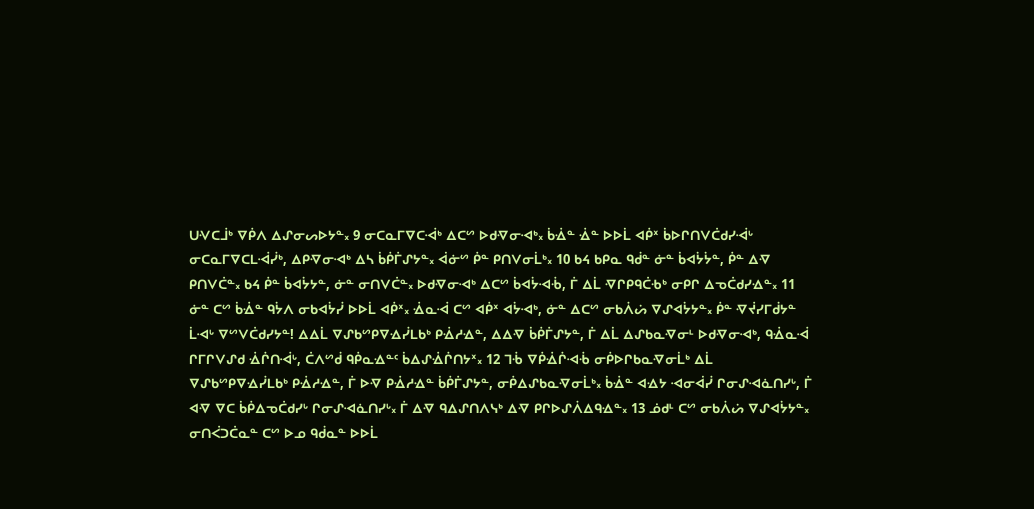ᑌᐺᑕᒨᒃ ᐁᑮᐱ ᐃᔑᓂᔕᐅᔭᓐ᙮ 9 ᓂᑕᓇᒥᐁᑕᐙᒃ ᐃᑕᔥ ᐅᑯᐌᓂᐗᒃ᙮ ᑳᐐᓐ ᐐᓐ ᐅᐅᒫ ᐊᑮᕽ ᑳᐅᒋᑎᐯᑖᑯᓯᐙᒡ ᓂᑕᓇᒥᐁᑕᒪᐙᓰᒃ, ᐃᑭᐌᓂᐗᒃ ᐃᓴ ᑳᑮᒦᔑᔭᓐ᙮ ᐋᓃᔥ ᑮᓐ ᑭᑎᐯᓂᒫᒃ᙮ 10 ᑲᔦ ᑲᑭᓇ ᑫᑰᓐ ᓃᓐ ᑳᐊᔮᔮᓐ, ᑮᓐ ᐃᐌ ᑭᑎᐯᑖᓐ᙮ ᑲᔦ ᑮᓐ ᑳᐊᔮᔭᓐ, ᓃᓐ ᓂᑎᐯᑖᓐ᙮ ᐅᑯᐌᓂᐗᒃ ᐃᑕᔥ ᑳᐊᔮᐗᒀ, ᒦ ᐃᒫ ᐌᒋᑭᑫᑖᑾᒃ ᓂᑭᒋ ᐃᓀᑖᑯᓯᐎᓐ᙮ 11 ᓃᓐ ᑕᔥ ᑳᐐᓐ ᑫᔮᐱ ᓂᑲᐊᔮᓰ ᐅᐅᒫ ᐊᑮᕽ᙮ ᐐᓇᐙ ᑕᔥ ᐊᑮᕽ ᐊᔮᐗᒃ, ᓃᓐ ᐃᑕᔥ ᓂᑲᐲᔖ ᐁᔑᐊᔮᔭᓐ᙮ ᑮᓐ ᐌᔫᓯᒥᑰᔭᓐ ᒫᐗᒡ ᐁᔥᐯᑖᑯᓯᔭᓐ! ᐃᐃᒫ ᐁᔑᑲᔥᑭᐁᐎᓰᒪᑲᒃ ᑭᐐᓱᐎᓐ, ᐃᐃᐌ ᑳᑮᒦᔑᔭᓐ, ᒦ ᐃᒫ ᐃᔑᑲᓇᐌᓂᒻ ᐅᑯᐌᓂᐗᒃ, ᑫᐐᓇᐙ ᒋᒥᒋᐯᔑᑯ ᐐᒌᑎᐙᒡ, ᑖᐱᔥᑰ ᑫᑮᓇᐎᓐᑦ ᑳᐃᔑᐐᒌᑎᔭᕽ᙮ 12 ᒣᒀ ᐁᑮᐐᒌᐗᒀ ᓂᑮᐅᒋᑲᓇᐌᓂᒫᒃ ᐃᒫ ᐁᔑᑲᔥᑭᐁᐎᓰᒪᑲᒃ ᑭᐐᓱᐎᓐ, ᒦ ᐅᐌ ᑭᐐᓱᐎᓐ ᑳᑮᒦᔑᔭᓐ, ᓂᑮᐃᔑᑲᓇᐌᓂᒫᒃ᙮ ᑳᐐᓐ ᐊᐎᔭ ᐗᓂᐋᓰ ᒋᓂᔑᐗᓈᑎᓯᒡ, ᒦ ᐊᐌ ᐁᑕ ᑳᑮᐃᓀᑖᑯᓯᒡ ᒋᓂᔑᐗᓈᑎᓯᒡ᙮ ᒦ ᐃᐌ ᑫᐃᔑᑎᐱᓭᒃ ᐃᐌ ᑭᒋᐅᔑᐲᐃᑫᐎᓐ᙮ 13 ᓅᑯᒻ ᑕᔥ ᓂᑲᐲᔖ ᐁᔑᐊᔮᔭᓐ᙮ ᓂᑎᐹᑐᑖᓇᓐ ᑕᔥ ᐅᓄ ᑫᑰᓇᓐ ᐅᐅᒫ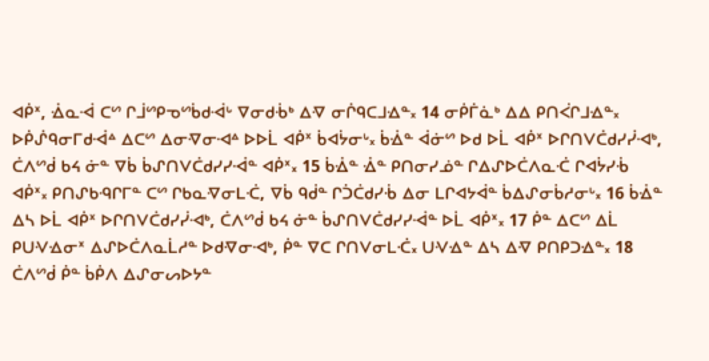ᐊᑮᕽ, ᐐᓇᐙ ᑕᔥ ᒋᒨᔥᑭᓀᔥᑳᑯᐙᒡ ᐁᓂᑯᒀᒃ ᐃᐌ ᓂᒌᑫᑕᒧᐎᓐ᙮ 14 ᓂᑮᒦᓈᒃ ᐃᐃ ᑭᑎᐹᒋᒧᐎᓐ᙮ ᐅᑮᔒᑫᓂᒥᑯᐙᐞ ᐃᑕᔥ ᐃᓂᐌᓂᐗᐞ ᐅᐅᒫ ᐊᑮᕽ ᑳᐊᔮᓂᒡ᙮ ᑳᐐᓐ ᐋᓃᔥ ᐅᑯ ᐅᒫ ᐊᑮᕽ ᐅᒋᑎᐯᑖᑯᓯᓰᐗᒃ, ᑖᐱᔥᑰ ᑲᔦ ᓃᓐ ᐁᑳ ᑳᔑᑎᐯᑖᑯᓯᓯᐙᓐ ᐊᑮᕽ᙮ 15 ᑳᐐᓐ ᐐᓐ ᑭᑎᓂᓯᓅᓐ ᒋᐃᔑᐅᑖᐱᓇᑣ ᒋᐊᔮᓯᒀ ᐊᑮᕽ᙮ ᑭᑎᔑᑲᑴᒋᒥᓐ ᑕᔥ ᒋᑲᓇᐌᓂᒪᑣ, ᐁᑳ ᑫᑰᓐ ᒋᑑᑖᑯᓯᒀ ᐃᓂ ᒪᒋᐊᔭᐋᓐ ᑳᐃᔑᓂᑳᓱᓂᒡ᙮ 16 ᑳᐐᓐ ᐃᓴ ᐅᒫ ᐊᑮᕽ ᐅᒋᑎᐯᑖᑯᓯᓰᐗᒃ, ᑖᐱᔥᑰ ᑲᔦ ᓃᓐ ᑳᔑᑎᐯᑖᑯᓯᓯᐙᓐ ᐅᒫ ᐊᑮᕽ᙮ 17 ᑮᓐ ᐃᑕᔥ ᐃᒫ ᑭᑌᐺᐎᓂᕽ ᐃᔑᐅᑖᐱᓇᒫᓱᓐ ᐅᑯᐌᓂᐗᒃ, ᑮᓐ ᐁᑕ ᒋᑎᐯᓂᒪᑣ᙮ ᑌᐺᐎᓐ ᐃᓴ ᐃᐌ ᑭᑎᑭᑐᐎᓐ᙮ 18 ᑖᐱᔥᑰ ᑮᓐ ᑳᑮᐱ ᐃᔑᓂᔕᐅᔭᓐ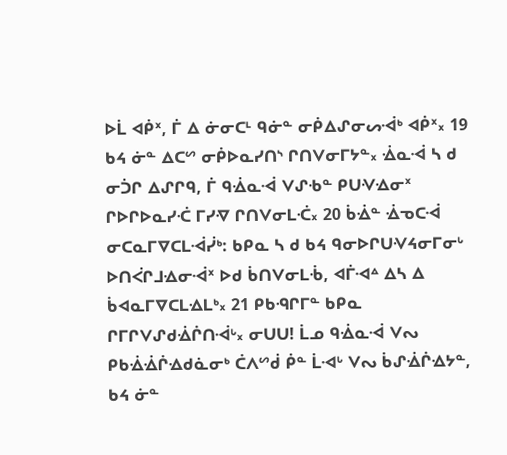ᐅᒫ ᐊᑮᕽ, ᒦ ᐃ ᓃᓂᑕᒻ ᑫᓃᓐ ᓂᑮᐃᔑᓂᔕᐙᒃ ᐊᑮᕽ᙮ 19 ᑲᔦ ᓃᓐ ᐃᑕᔥ ᓂᑮᐅᓇᓯᑎᔅ ᒋᑎᐯᓂᒥᔭᓐ᙮ ᐐᓇᐙ ᓴ ᑯ ᓂᑑᒋ ᐃᔑᒋᑫ, ᒦ ᑫᐐᓇᐙ ᐯᔑᑾᓐ ᑭᑌᐺᐎᓂᕽ ᒋᐅᒋᐅᓇᓯᑣ ᒥᓯᐌ ᒋᑎᐯᓂᒪᑣ᙮ 20 ᑳᐐᓐ ᐐᓀᑕᐙ ᓂᑕᓇᒥᐁᑕᒪᐙᓰᒃ: ᑲᑭᓇ ᓴ ᑯ ᑲᔦ ᑫᓂᐅᒋᑌᐺᔦᓂᒥᓂᒡ ᐅᑎᐹᒋᒧᐎᓂᐙᕽ ᐅᑯ ᑳᑎᐯᓂᒪᒀ, ᐊᒦᐗᐞ ᐃᓴ ᐃ ᑳᐊᓇᒥᐁᑕᒪᐎᒪᒃ᙮ 21 ᑭᑲᑴᒋᒥᓐ ᑲᑭᓇ ᒋᒥᒋᐯᔑᑯᐐᒌᑎᐙᒡ᙮ ᓂᑌᑌ! ᒫᓄ ᑫᐐᓇᐙ ᐯᔓ ᑭᑲᐐᐐᒌᐎᑯᓈᓂᒃ ᑖᐱᔥᑰ ᑮᓐ ᒫᐗᒡ ᐯᔓ ᑳᔑᐐᒌᐎᔭᓐ, ᑲᔦ ᓃᓐ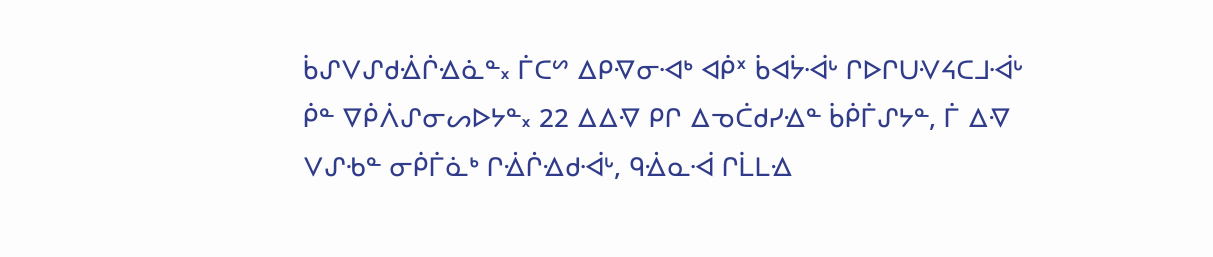ᑳᔑᐯᔑᑯᐐᒌᐎᓈᓐ᙮ ᒦᑕᔥ ᐃᑭᐌᓂᐗᒃ ᐊᑮᕽ ᑳᐊᔮᐙᒡ ᒋᐅᒋᑌᐺᔦᑕᒧᐙᒡ ᑮᓐ ᐁᑮᐲᔑᓂᔕᐅᔭᓐ᙮ 22 ᐃᐃᐌ ᑭᒋ ᐃᓀᑖᑯᓯᐎᓐ ᑳᑮᒦᔑᔭᓐ, ᒦ ᐃᐌ ᐯᔑᑾᓐ ᓂᑮᒦᓈᒃ ᒋᐐᒌᐎᑯᐙᒡ, ᑫᐐᓇᐙ ᒋᒫᒪᐎ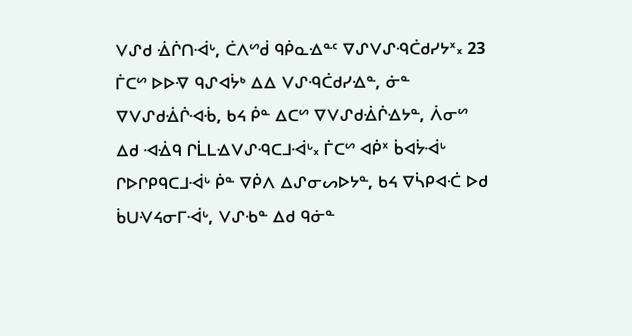ᐯᔑᑯ ᐐᒌᑎᐙᒡ, ᑖᐱᔥᑰ ᑫᑮᓇᐎᓐᑦ ᐁᔑᐯᔑᑴᑖᑯᓯᔭᕽ᙮ 23 ᒦᑕᔥ ᐅᐅᐌ ᑫᔑᐊᔮᒃ ᐃᐃ ᐯᔑᑴᑖᑯᓯᐎᓐ, ᓃᓐ ᐁᐯᔑᑯᐐᒌᐗᒀ, ᑲᔦ ᑮᓐ ᐃᑕᔥ ᐁᐯᔑᑯᐐᒌᐎᔭᓐ, ᐲᓂᔥ ᐃᑯ ᐗᐐᑫ ᒋᒫᒪᐎᐯᔑᑴᑕᒧᐙᒡ᙮ ᒦᑕᔥ ᐊᑮᕽ ᑳᐊᔮᐙᒡ ᒋᐅᒋᑭᑫᑕᒧᐙᒡ ᑮᓐ ᐁᑮᐱ ᐃᔑᓂᔕᐅᔭᓐ, ᑲᔦ ᐁᓵᑭᐊᑣ ᐅᑯ ᑳᑌᐺᔦᓂᒥᐙᒡ, ᐯᔑᑾᓐ ᐃᑯ ᑫᓃᓐ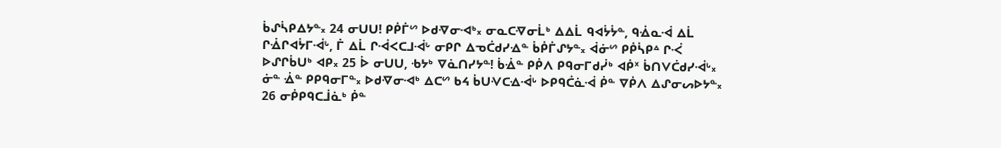ᑳᔑᓵᑭᐃᔭᓐ᙮ 24 ᓂᑌᑌ! ᑭᑮᒦᔥ ᐅᑯᐌᓂᐗᒃ᙮ ᓂᓇᑕᐌᓂᒫᒃ ᐃᐃᒫ ᑫᐊᔮᔮᓐ, ᑫᐐᓇᐙ ᐃᒫ ᒋᐐᒋᐊᔮᒥᐙᒡ, ᒦ ᐃᒫ ᒋᐙᐸᑕᒧᐙᒡ ᓂᑭᒋ ᐃᓀᑖᑯᓯᐎᓐ ᑳᑮᒦᔑᔭᓐ᙮ ᐋᓃᔥ ᑭᑮᓵᑭᐞ ᒋᑆ ᐅᔑᒋᑳᑌᒃ ᐊᑭ᙮ 25 ᐆ ᓂᑌᑌ, ᑾᔭᒃ ᐁᓈᑎᓯᔭᓐ! ᑳᐐᓐ ᑭᑮᐱ ᑭᑫᓂᒥᑯᓰᒃ ᐊᑮᕽ ᑳᑎᐯᑖᑯᓯᐙᒡ᙮ ᓃᓐ ᐐᓐ ᑭᑭᑫᓂᒥᓐ᙮ ᐅᑯᐌᓂᐗᒃ ᐃᑕᔥ ᑲᔦ ᑳᑌᐺᑕᐎᐙᒡ ᐅᑭᑫᑖᓈᐙ ᑮᓐ ᐁᑮᐱ ᐃᔑᓂᔕᐅᔭᓐ᙮ 26 ᓂᑮᑭᑫᑕᒨᓈᒃ ᑮᓐ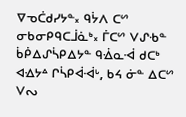ᐁᓀᑖᑯᓯᔭᓐ᙮ ᑫᔮᐱ ᑕᔥ ᓂᑲᓂᑭᑫᑕᒨᓈᒃ᙮ ᒦᑕᔥ ᐯᔑᑾᓐ ᑳᑮᐃᔑᓵᑭᐃᔭᓐ ᑫᐐᓇᐙ ᑯᑕᒃ ᐊᐎᔭᐞ ᒋᓵᑭᐋᐙᒡ, ᑲᔦ ᓃᓐ ᐃᑕᔥ ᐯᔓ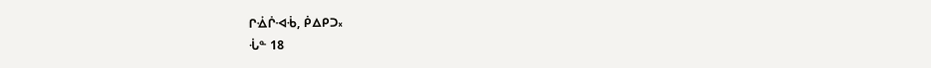ᒋᐐᒌᐗᒀ, ᑮᐃᑭᑐ᙮
ᒞᓐ 18